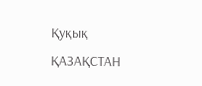Қуқық
ҚАЗАҚСТАН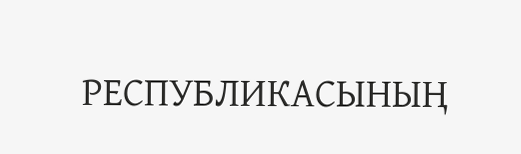РЕСПУБЛИКАСЫНЫҢ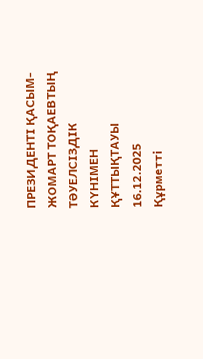ПРЕЗИДЕНТІ ҚАСЫМ-ЖОМАРТ ТОҚАЕВТЫҢ ТӘУЕЛСІЗДІК КҮНІМЕН ҚҰТТЫҚТАУЫ 16.12.2025
Құрметті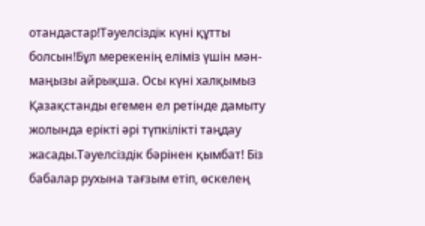отандастар!Тәуелсіздік күні құтты болсын!Бұл мерекенің еліміз үшін мән-маңызы айрықша. Осы күні халқымыз Қазақстанды егемен ел ретінде дамыту жолында ерікті әрі түпкілікті таңдау жасады.Тәуелсіздік бәрінен қымбат! Біз бабалар рухына тағзым етіп, өскелең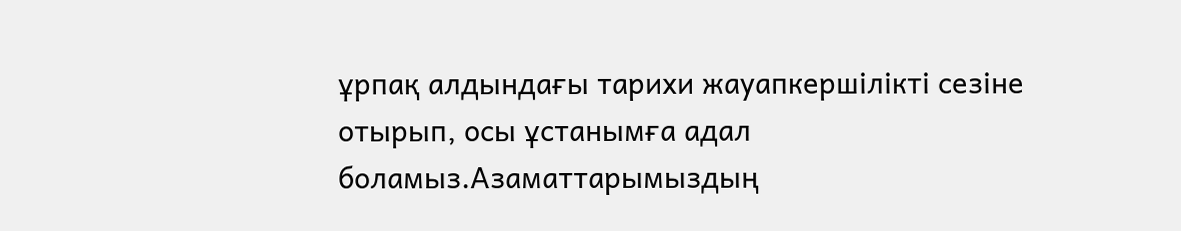ұрпақ алдындағы тарихи жауапкершілікті сезіне отырып, осы ұстанымға адал боламыз.Азаматтарымыздың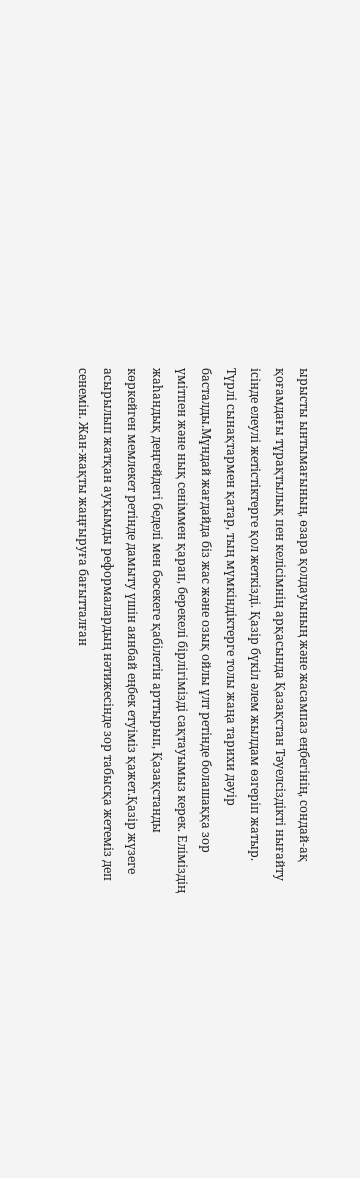ырысты ынтымағының, өзара қолдауының және жасампаз еңбегінің, сондай-ақ қоғамдағы тұрақтылық пен келісімнің арқасында Қазақстан Тәуелсіздікті нығайту ісінде елеулі жетістіктерге қол жеткізді. Қазір бүкіл әлем жылдам өзгеріп жатыр. Түрлі сынақтармен қатар, тың мүмкіндіктерге толы жаңа тарихи дәуір басталды.Мұндай жағдайда біз жас және озық ойлы ұлт ретінде болашаққа зор үмітпен және нық сеніммен қарап, берекелі бірлігімізді сақтауымыз керек. Еліміздің жаһандық деңгейдегі беделі мен бәсекеге қабілетін арттырып, Қазақстанды көркейген мемлекет ретінде дамыту үшін аянбай еңбек етуіміз қажет.Қазір жүзеге асырылып жатқан ауқымды реформалардың нәтижесінде зор табысқа жетеміз деп сенемін. Жан-жақты жаңғыруға бағытталған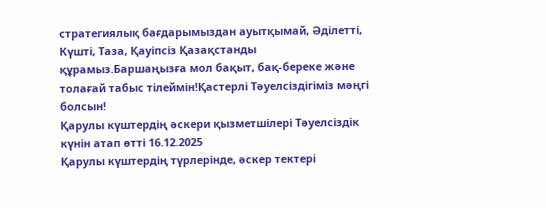стратегиялық бағдарымыздан ауытқымай, Әділетті, Күшті, Таза, Қауіпсіз Қазақстанды құрамыз.Баршаңызға мол бақыт, бақ-береке және толағай табыс тілеймін!Қастерлі Тәуелсіздігіміз мәңгі болсын!
Қарулы күштердің әскери қызметшілері Тәуелсіздік күнін атап өтті 16.12.2025
Қарулы күштердің түрлерінде, әскер тектері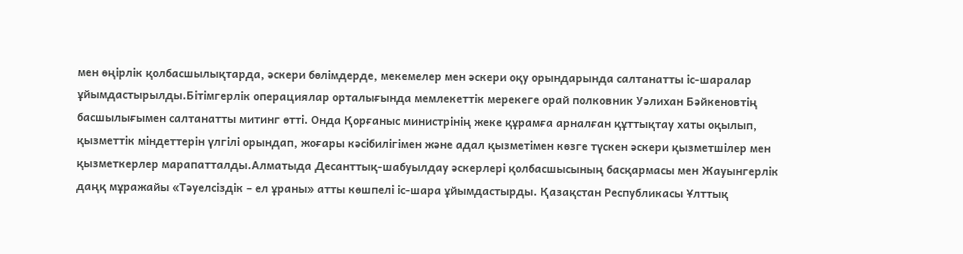мен өңірлік қолбасшылықтарда, әскери бөлімдерде, мекемелер мен әскери оқу орындарында салтанатты іс-шаралар ұйымдастырылды.Бітімгерлік операциялар орталығында мемлекеттік мерекеге орай полковник Уәлихан Бәйкеновтің басшылығымен салтанатты митинг өтті. Онда Қорғаныс министрінің жеке құрамға арналған құттықтау хаты оқылып, қызметтік міндеттерін үлгілі орындап, жоғары кәсібилігімен және адал қызметімен көзге түскен әскери қызметшілер мен қызметкерлер марапатталды.Алматыда Десанттық-шабуылдау әскерлері қолбасшысының басқармасы мен Жауынгерлік даңқ мұражайы «Тәуелсіздік – ел ұраны» атты көшпелі іс-шара ұйымдастырды. Қазақстан Республикасы Ұлттық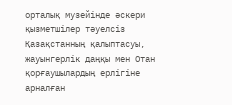орталық музейінде әскери қызметшілер тәуелсіз Қазақстанның қалыптасуы, жауынгерлік даңқы мен Отан қорғаушылардың ерлігіне арналған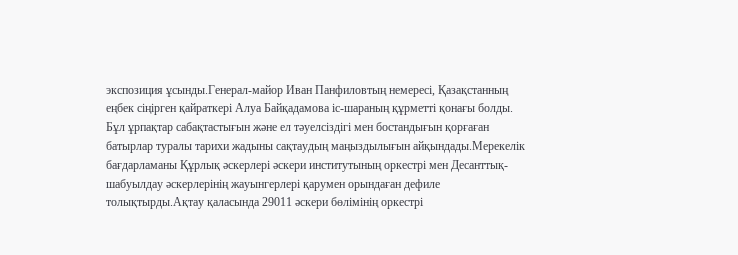экспозиция ұсынды.Генерал-майор Иван Панфиловтың немересі, Қазақстанның еңбек сіңірген қайраткері Алуа Байқадамова іс-шараның құрметті қонағы болды. Бұл ұрпақтар сабақтастығын және ел тәуелсіздігі мен бостандығын қорғаған батырлар туралы тарихи жадыны сақтаудың маңыздылығын айқындады.Мерекелік бағдарламаны Құрлық әскерлері әскери институтының оркестрі мен Десанттық-шабуылдау әскерлерінің жауынгерлері қарумен орындаған дефиле толықтырды.Ақтау қаласында 29011 әскери бөлімінің оркестрі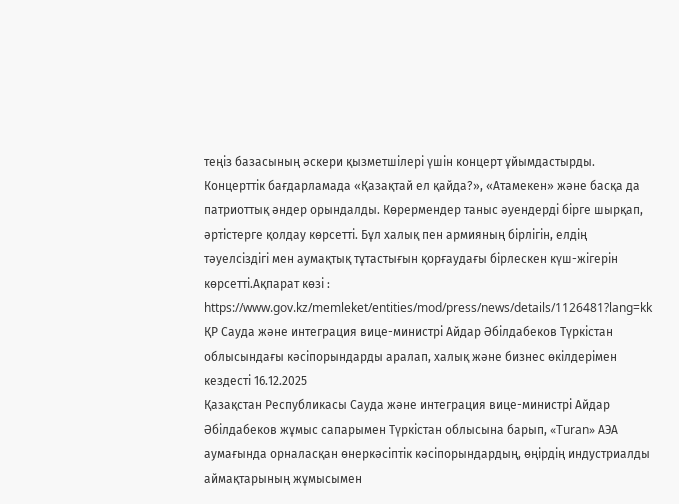теңіз базасының әскери қызметшілері үшін концерт ұйымдастырды. Концерттік бағдарламада «Қазақтай ел қайда?», «Атамекен» және басқа да патриоттық әндер орындалды. Көрермендер таныс әуендерді бірге шырқап, әртістерге қолдау көрсетті. Бұл халық пен армияның бірлігін, елдің тәуелсіздігі мен аумақтық тұтастығын қорғаудағы бірлескен күш-жігерін көрсетті.Ақпарат көзі : https://www.gov.kz/memleket/entities/mod/press/news/details/1126481?lang=kk
ҚР Сауда және интеграция вице-министрі Айдар Әбілдабеков Түркістан облысындағы кәсіпорындарды аралап, халық және бизнес өкілдерімен кездесті 16.12.2025
Қазақстан Республикасы Сауда және интеграция вице-министрі Айдар Әбілдабеков жұмыс сапарымен Түркістан облысына барып, «Turan» АЭА аумағында орналасқан өнеркәсіптік кәсіпорындардың, өңірдің индустриалды аймақтарының жұмысымен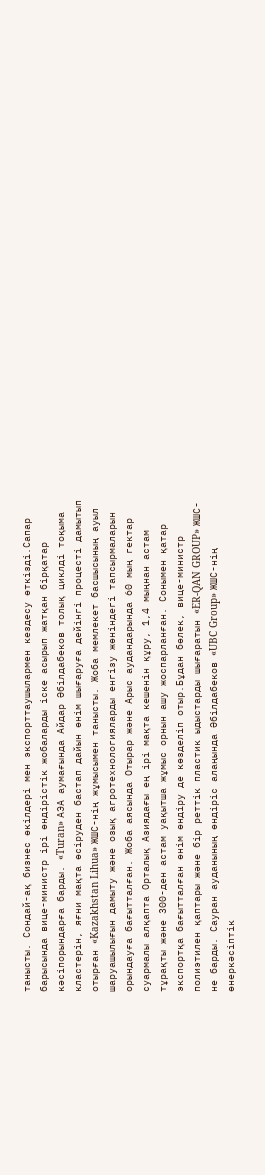танысты. Сондай-ақ бизнес өкілдері мен экспорттаушылармен кездесу өткізді.Сапар барысында вице-министр ірі өндірістік жобаларды іске асырып жатқан бірқатар кәсіпорындарға барды. «Turan» АЭА аумағында Айдар Әбілдабеков толық циклді тоқыма кластерін, яғни мақта өсіруден бастап дайын өнім шығаруға дейінгі процесті дамытып отырған «Kazakhstan Lihua» ЖШС-нің жұмысымен танысты. Жоба мемлекет басшысының ауыл шаруашылығын дамыту және озық агротехнологияларды енгізу жөніндегі тапсырмаларын орындауға бағытталған. Жоба аясында Отырар және Арыс аудандарында 60 мың гектар суармалы алқапта Орталық Азиядағы ең ірі мақта кешенін құру, 1,4 мыңнан астам тұрақты және 300-ден астам уақытша жұмыс орнын ашу жоспарланған. Сонымен қатар экспортқа бағытталған өнім өндіру де көзделіп отыр.Бұдан бөлек, вице-министр полиэтилен қаптары және бір реттік пластик ыдыстарды шығаратын «ER-QAN GROUP» ЖШС-не барды. Сауран ауданының өндіріс алаңында Әбілдабеков «UBC Group» ЖШС-нің өнеркәсіптік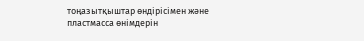тоңазытқыштар өндірісімен және пластмасса өнімдерін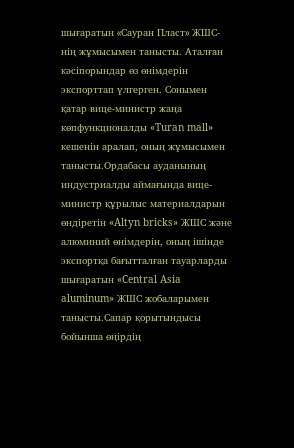шығаратын «Сауран Пласт» ЖШС-нің жұмысымен танысты. Аталған кәсіпорындар өз өнімдерін экспорттап үлгерген. Сонымен қатар вице-министр жаңа көпфункционалды «Turan mall» кешенін аралап, оның жұмысымен танысты.Ордабасы ауданының индустриалды аймағында вице-министр құрылыс материалдарын өндіретін «Altyn bricks» ЖШС және алюминий өнімдерін, оның ішінде экспортқа бағытталған тауарларды шығаратын «Central Asia aluminum» ЖШС жобаларымен танысты.Сапар қорытындысы бойынша өңірдің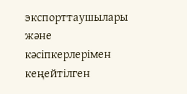экспорттаушылары және кәсіпкерлерімен кеңейтілген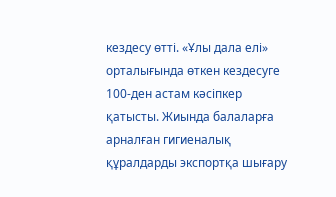кездесу өтті. «Ұлы дала елі» орталығында өткен кездесуге 100-ден астам кәсіпкер қатысты. Жиында балаларға арналған гигиеналық құралдарды экспортқа шығару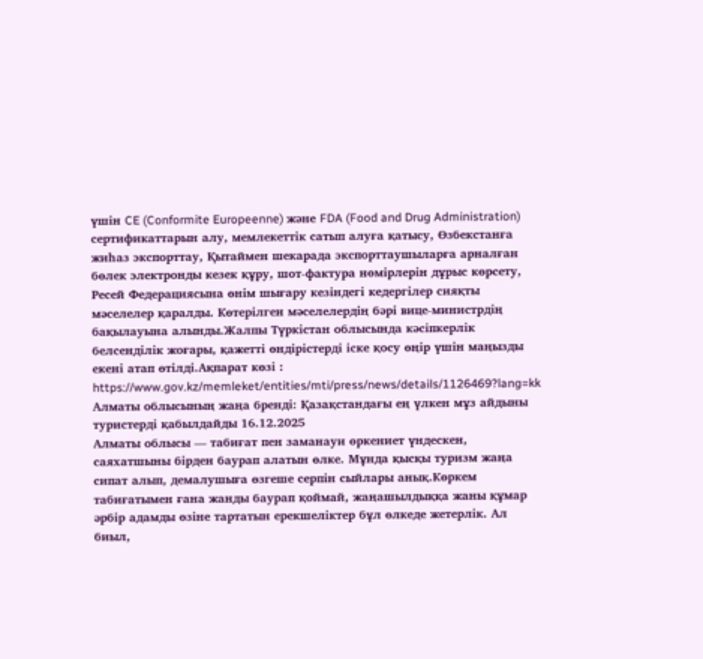үшін CE (Conformite Europeenne) және FDA (Food and Drug Administration) сертификаттарын алу, мемлекеттік сатып алуға қатысу, Өзбекстанға жиһаз экспорттау, Қытаймен шекарада экспорттаушыларға арналған бөлек электронды кезек құру, шот-фактура нөмірлерін дұрыс көрсету, Ресей Федерациясына өнім шығару кезіндегі кедергілер сияқты мәселелер қаралды. Көтерілген мәселелердің бәрі вице-министрдің бақылауына алынды.Жалпы Түркістан облысында кәсіпкерлік белсенділік жоғары, қажетті өндірістерді іске қосу өңір үшін маңызды екені атап өтілді.Ақпарат көзі : https://www.gov.kz/memleket/entities/mti/press/news/details/1126469?lang=kk
Алматы облысының жаңа бренді: Қазақстандағы ең үлкен мұз айдыны туристерді қабылдайды 16.12.2025
Алматы облысы — табиғат пен заманауи өркениет үндескен, саяхатшыны бірден баурап алатын өлке. Мұнда қысқы туризм жаңа сипат алып, демалушыға өзгеше серпін сыйлары анық.Көркем табиғатымен ғана жанды баурап қоймай, жаңашылдыққа жаны құмар әрбір адамды өзіне тартатын ерекшеліктер бұл өлкеде жетерлік. Ал биыл,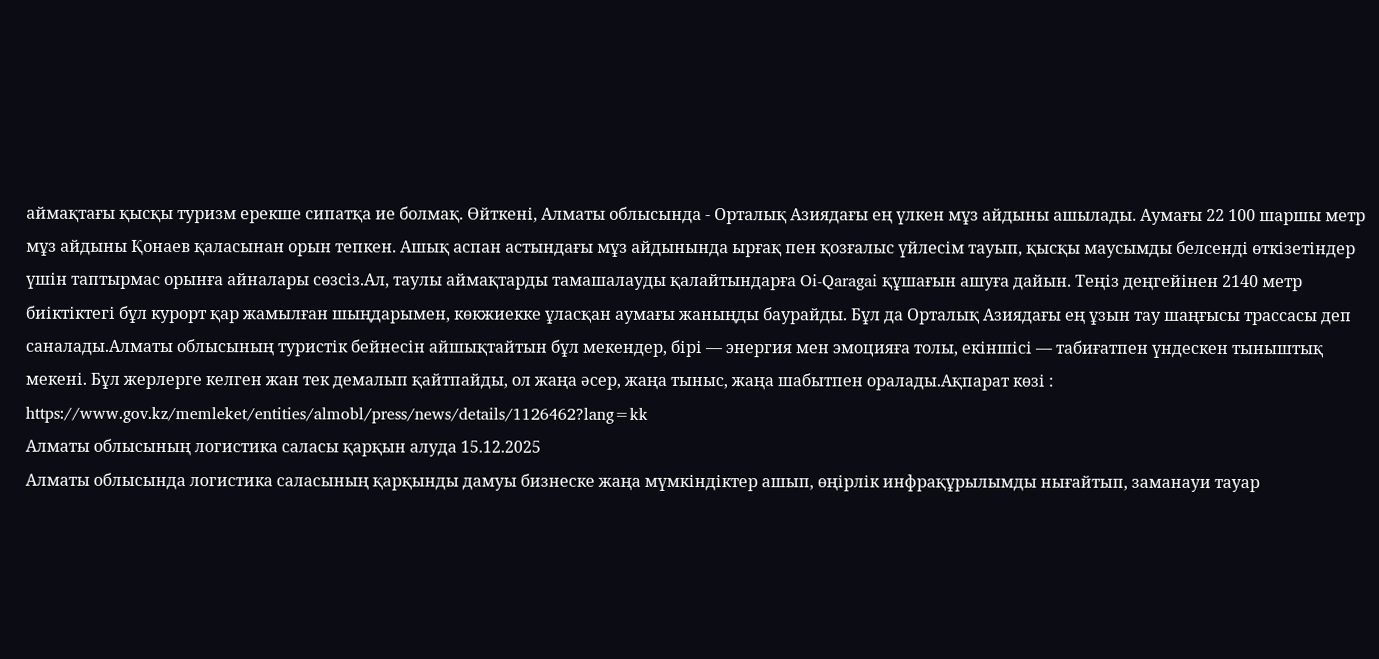аймақтағы қысқы туризм ерекше сипатқа ие болмақ. Өйткені, Алматы облысында - Орталық Азиядағы ең үлкен мұз айдыны ашылады. Аумағы 22 100 шаршы метр мұз айдыны Қонаев қаласынан орын тепкен. Ашық аспан астындағы мұз айдынында ырғақ пен қозғалыс үйлесім тауып, қысқы маусымды белсенді өткізетіндер үшін таптырмас орынға айналары сөзсіз.Ал, таулы аймақтарды тамашалауды қалайтындарға Oi-Qaragai құшағын ашуға дайын. Теңіз деңгейінен 2140 метр биіктіктегі бұл курорт қар жамылған шыңдарымен, көкжиекке ұласқан аумағы жаныңды баурайды. Бұл да Орталық Азиядағы ең ұзын тау шаңғысы трассасы деп саналады.Алматы облысының туристік бейнесін айшықтайтын бұл мекендер, бірі — энергия мен эмоцияға толы, екіншісі — табиғатпен үндескен тыныштық мекені. Бұл жерлерге келген жан тек демалып қайтпайды, ол жаңа әсер, жаңа тыныс, жаңа шабытпен оралады.Ақпарат көзі : https://www.gov.kz/memleket/entities/almobl/press/news/details/1126462?lang=kk
Алматы облысының логистика саласы қарқын алуда 15.12.2025
Алматы облысында логистика саласының қарқынды дамуы бизнеске жаңа мүмкіндіктер ашып, өңірлік инфрақұрылымды нығайтып, заманауи тауар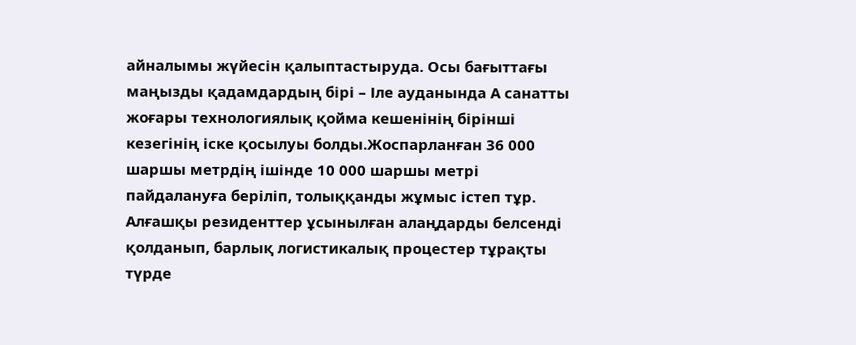айналымы жүйесін қалыптастыруда. Осы бағыттағы маңызды қадамдардың бірі – Іле ауданында А санатты жоғары технологиялық қойма кешенінің бірінші кезегінің іске қосылуы болды.Жоспарланған 36 000 шаршы метрдің ішінде 10 000 шаршы метрі пайдалануға беріліп, толыққанды жұмыс істеп тұр. Алғашқы резиденттер ұсынылған алаңдарды белсенді қолданып, барлық логистикалық процестер тұрақты түрде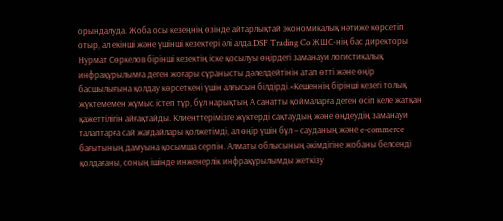орындалуда. Жоба осы кезеңнің өзінде айтарлықтай экономикалық нәтиже көрсетіп отыр, ал екінші және үшінші кезектері әлі алда.DSF Trading Co ЖШС-нің бас директоры Нурмат Сөркелов бірінші кезектің іске қосылуы өңірдегі заманауи логистикалық инфрақұрылымға деген жоғары сұранысты дәлелдейтінін атап өтті және өңір басшылығына қолдау көрсеткені үшін алғысын білдірді.«Кешеннің бірінші кезегі толық жүктемемен жұмыс істеп тұр, бұл нарықтың А санатты қоймаларға деген өсіп келе жатқан қажеттілігін айғақтайды. Клиенттерімізге жүктерді сақтаудың және өңдеудің заманауи талаптарға сай жағдайлары қолжетімді, ал өңір үшін бұл – сауданың және e-commerce бағытының дамуына қосымша серпін. Алматы облысының әкімдігіне жобаны белсенді қолдағаны, соның ішінде инженерлік инфрақұрылымды жеткізу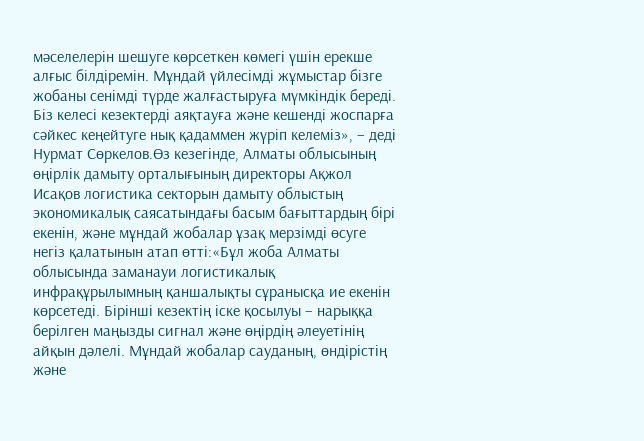мәселелерін шешуге көрсеткен көмегі үшін ерекше алғыс білдіремін. Мұндай үйлесімді жұмыстар бізге жобаны сенімді түрде жалғастыруға мүмкіндік береді. Біз келесі кезектерді аяқтауға және кешенді жоспарға сәйкес кеңейтуге нық қадаммен жүріп келеміз», – деді Нурмат Сөркелов.Өз кезегінде, Алматы облысының өңірлік дамыту орталығының директоры Ақжол Исақов логистика секторын дамыту облыстың экономикалық саясатындағы басым бағыттардың бірі екенін, және мұндай жобалар ұзақ мерзімді өсуге негіз қалатынын атап өтті:«Бұл жоба Алматы облысында заманауи логистикалық инфрақұрылымның қаншалықты сұранысқа ие екенін көрсетеді. Бірінші кезектің іске қосылуы – нарыққа берілген маңызды сигнал және өңірдің әлеуетінің айқын дәлелі. Мұндай жобалар сауданың, өндірістің және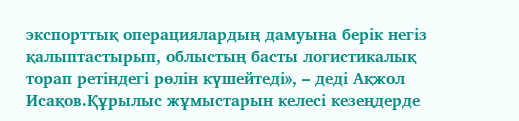экспорттық операциялардың дамуына берік негіз қалыптастырып, облыстың басты логистикалық торап ретіндегі рөлін күшейтеді», – деді Ақжол Исақов.Құрылыс жұмыстарын келесі кезеңдерде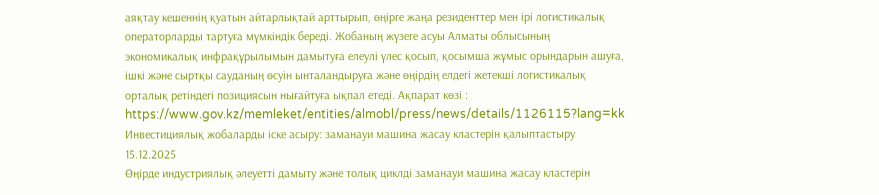аяқтау кешеннің қуатын айтарлықтай арттырып, өңірге жаңа резиденттер мен ірі логистикалық операторларды тартуға мүмкіндік береді. Жобаның жүзеге асуы Алматы облысының экономикалық инфрақұрылымын дамытуға елеулі үлес қосып, қосымша жұмыс орындарын ашуға, ішкі және сыртқы сауданың өсуін ынталандыруға және өңірдің елдегі жетекші логистикалық орталық ретіндегі позициясын нығайтуға ықпал етеді. Ақпарат көзі : https://www.gov.kz/memleket/entities/almobl/press/news/details/1126115?lang=kk
Инвестициялық жобаларды іске асыру: заманауи машина жасау кластерін қалыптастыру 15.12.2025
Өңірде индустриялық әлеуетті дамыту және толық циклді заманауи машина жасау кластерін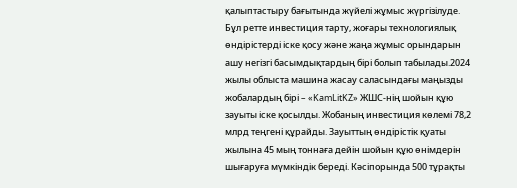қалыптастыру бағытында жүйелі жұмыс жүргізілуде. Бұл ретте инвестиция тарту, жоғары технологиялық өндірістерді іске қосу және жаңа жұмыс орындарын ашу негізгі басымдықтардың бірі болып табылады.2024 жылы облыста машина жасау саласындағы маңызды жобалардың бірі – «KamLitKZ» ЖШС-нің шойын құю зауыты іске қосылды. Жобаның инвестиция көлемі 78,2 млрд теңгені құрайды. Зауыттың өндірістік қуаты жылына 45 мың тоннаға дейін шойын құю өнімдерін шығаруға мүмкіндік береді. Кәсіпорында 500 тұрақты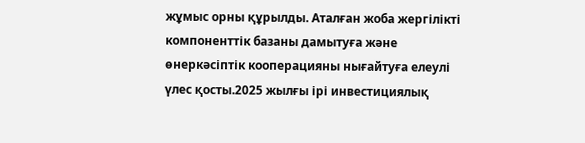жұмыс орны құрылды. Аталған жоба жергілікті компоненттік базаны дамытуға және өнеркәсіптік кооперацияны нығайтуға елеулі үлес қосты.2025 жылғы ірі инвестициялық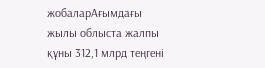жобаларАғымдағы жылы облыста жалпы құны 312,1 млрд теңгені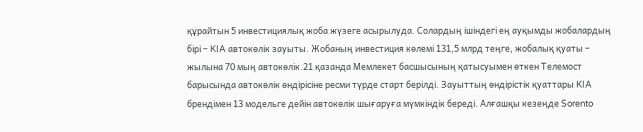құрайтын 5 инвестициялық жоба жүзеге асырылуда. Солардың ішіндегі ең ауқымды жобалардың бірі – KIA автокөлік зауыты. Жобаның инвестиция көлемі 131,5 млрд теңге, жобалық қуаты – жылына 70 мың автокөлік.21 қазанда Мемлекет басшысының қатысуымен өткен Телемост барысында автокөлік өндірісіне ресми түрде старт берілді. Зауыттың өндірістік қуаттары KIA брендімен 13 модельге дейін автокөлік шығаруға мүмкіндік береді. Алғашқы кезеңде Sorento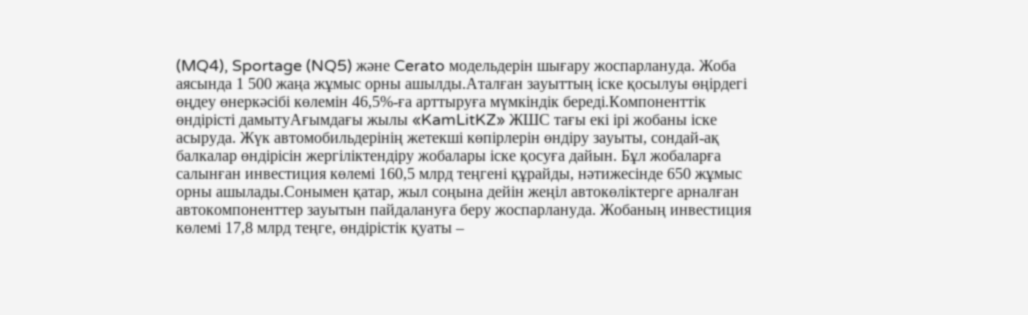(MQ4), Sportage (NQ5) және Cerato модельдерін шығару жоспарлануда. Жоба аясында 1 500 жаңа жұмыс орны ашылды.Аталған зауыттың іске қосылуы өңірдегі өңдеу өнеркәсібі көлемін 46,5%-ға арттыруға мүмкіндік береді.Компоненттік өндірісті дамытуАғымдағы жылы «KamLitKZ» ЖШС тағы екі ірі жобаны іске асыруда. Жүк автомобильдерінің жетекші көпірлерін өндіру зауыты, сондай-ақ балкалар өндірісін жергіліктендіру жобалары іске қосуға дайын. Бұл жобаларға салынған инвестиция көлемі 160,5 млрд теңгені құрайды, нәтижесінде 650 жұмыс орны ашылады.Сонымен қатар, жыл соңына дейін жеңіл автокөліктерге арналған автокомпоненттер зауытын пайдалануға беру жоспарлануда. Жобаның инвестиция көлемі 17,8 млрд теңге, өндірістік қуаты –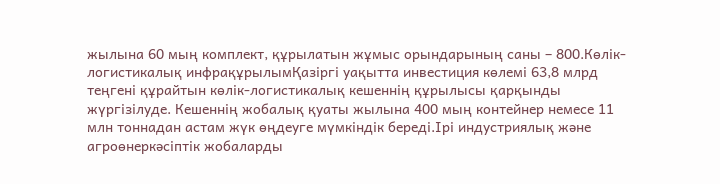жылына 60 мың комплект, құрылатын жұмыс орындарының саны – 800.Көлік-логистикалық инфрақұрылымҚазіргі уақытта инвестиция көлемі 63,8 млрд теңгені құрайтын көлік-логистикалық кешеннің құрылысы қарқынды жүргізілуде. Кешеннің жобалық қуаты жылына 400 мың контейнер немесе 11 млн тоннадан астам жүк өңдеуге мүмкіндік береді.Ірі индустриялық және агроөнеркәсіптік жобаларды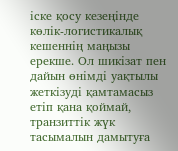іске қосу кезеңінде көлік-логистикалық кешеннің маңызы ерекше. Ол шикізат пен дайын өнімді уақтылы жеткізуді қамтамасыз етіп қана қоймай, транзиттік жүк тасымалын дамытуға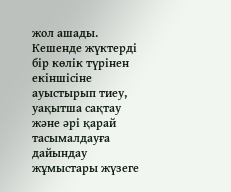жол ашады. Кешенде жүктерді бір көлік түрінен екіншісіне ауыстырып тиеу, уақытша сақтау және әрі қарай тасымалдауға дайындау жұмыстары жүзеге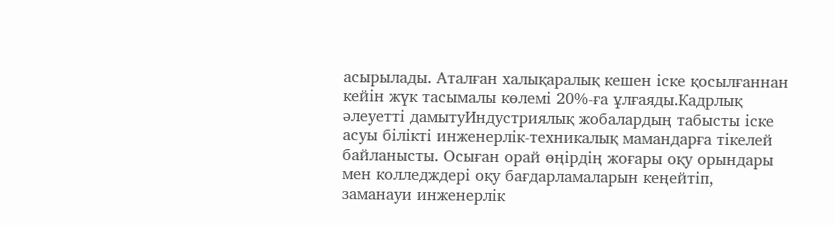асырылады. Аталған халықаралық кешен іске қосылғаннан кейін жүк тасымалы көлемі 20%-ға ұлғаяды.Кадрлық әлеуетті дамытуИндустриялық жобалардың табысты іске асуы білікті инженерлік-техникалық мамандарға тікелей байланысты. Осыған орай өңірдің жоғары оқу орындары мен колледждері оқу бағдарламаларын кеңейтіп, заманауи инженерлік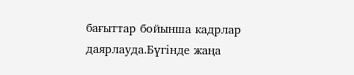бағыттар бойынша кадрлар даярлауда.Бүгінде жаңа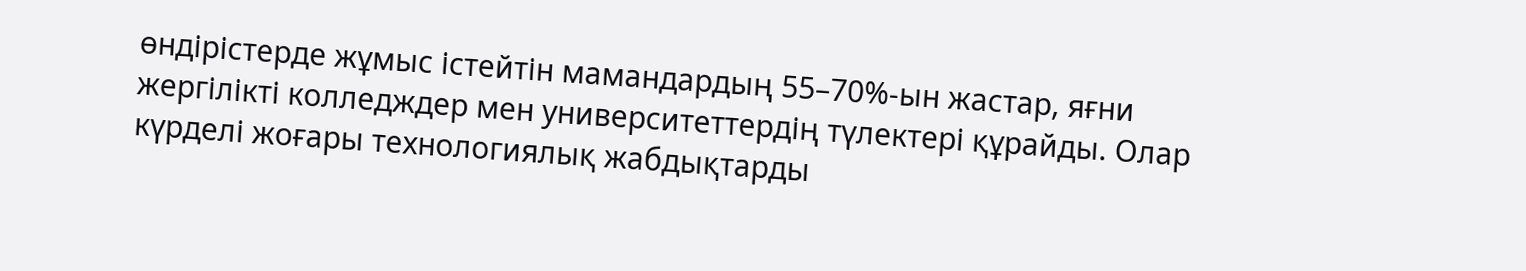өндірістерде жұмыс істейтін мамандардың 55–70%-ын жастар, яғни жергілікті колледждер мен университеттердің түлектері құрайды. Олар күрделі жоғары технологиялық жабдықтарды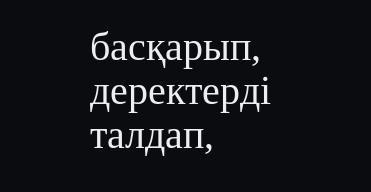басқарып, деректерді талдап,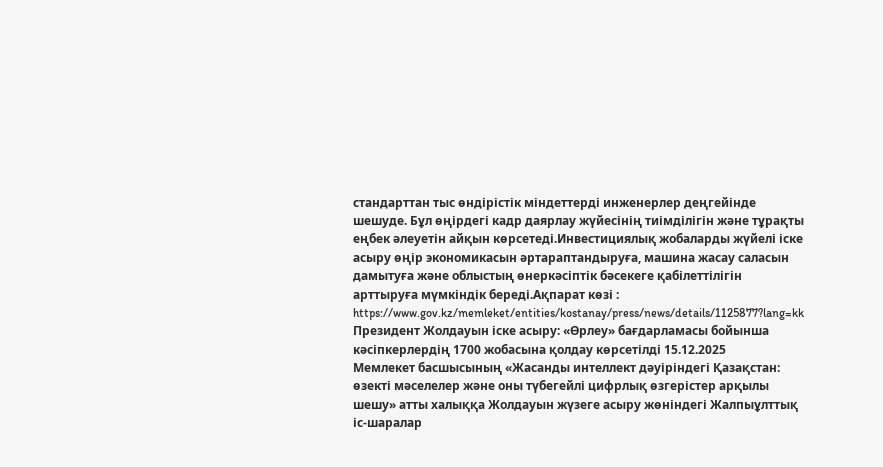стандарттан тыс өндірістік міндеттерді инженерлер деңгейінде шешуде. Бұл өңірдегі кадр даярлау жүйесінің тиімділігін және тұрақты еңбек әлеуетін айқын көрсетеді.Инвестициялық жобаларды жүйелі іске асыру өңір экономикасын әртараптандыруға, машина жасау саласын дамытуға және облыстың өнеркәсіптік бәсекеге қабілеттілігін арттыруға мүмкіндік береді.Ақпарат көзі : https://www.gov.kz/memleket/entities/kostanay/press/news/details/1125877?lang=kk
Президент Жолдауын іске асыру: «Өрлеу» бағдарламасы бойынша кәсіпкерлердің 1700 жобасына қолдау көрсетілді 15.12.2025
Мемлекет басшысының «Жасанды интеллект дәуіріндегі Қазақстан: өзекті мәселелер және оны түбегейлі цифрлық өзгерістер арқылы шешу» атты халыққа Жолдауын жүзеге асыру жөніндегі Жалпыұлттық іс-шаралар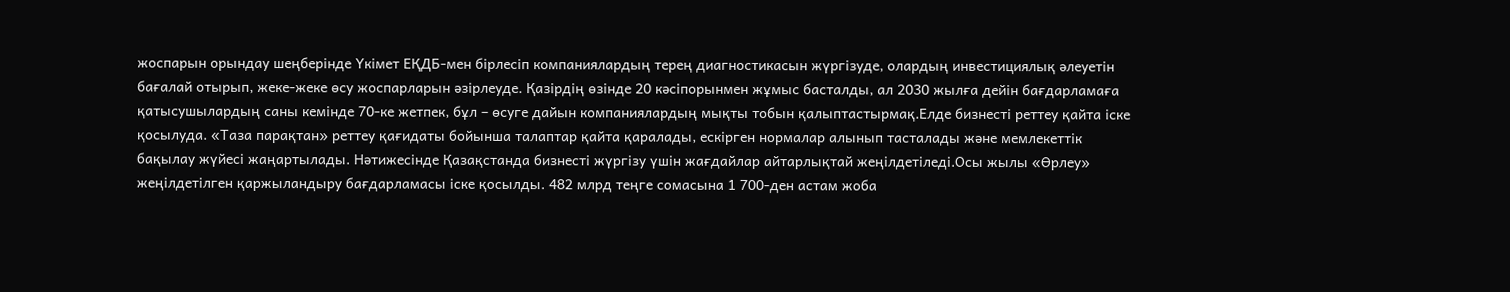жоспарын орындау шеңберінде Үкімет ЕҚДБ-мен бірлесіп компаниялардың терең диагностикасын жүргізуде, олардың инвестициялық әлеуетін бағалай отырып, жеке-жеке өсу жоспарларын әзірлеуде. Қазірдің өзінде 20 кәсіпорынмен жұмыс басталды, ал 2030 жылға дейін бағдарламаға қатысушылардың саны кемінде 70-ке жетпек, бұл – өсуге дайын компаниялардың мықты тобын қалыптастырмақ.Елде бизнесті реттеу қайта іске қосылуда. «Таза парақтан» реттеу қағидаты бойынша талаптар қайта қаралады, ескірген нормалар алынып тасталады және мемлекеттік бақылау жүйесі жаңартылады. Нәтижесінде Қазақстанда бизнесті жүргізу үшін жағдайлар айтарлықтай жеңілдетіледі.Осы жылы «Өрлеу» жеңілдетілген қаржыландыру бағдарламасы іске қосылды. 482 млрд теңге сомасына 1 700-ден астам жоба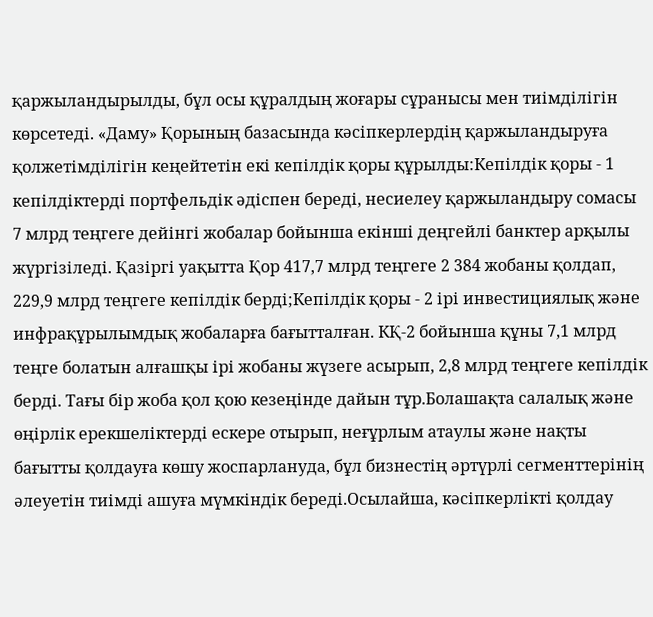қаржыландырылды, бұл осы құралдың жоғары сұранысы мен тиімділігін көрсетеді. «Даму» Қорының базасында кәсіпкерлердің қаржыландыруға қолжетімділігін кеңейтетін екі кепілдік қоры құрылды:Кепілдік қоры - 1 кепілдіктерді портфельдік әдіспен береді, несиелеу қаржыландыру сомасы 7 млрд теңгеге дейінгі жобалар бойынша екінші деңгейлі банктер арқылы жүргізіледі. Қазіргі уақытта Қор 417,7 млрд теңгеге 2 384 жобаны қолдап, 229,9 млрд теңгеге кепілдік берді;Кепілдік қоры - 2 ірі инвестициялық және инфрақұрылымдық жобаларға бағытталған. КҚ-2 бойынша құны 7,1 млрд теңге болатын алғашқы ірі жобаны жүзеге асырып, 2,8 млрд теңгеге кепілдік берді. Тағы бір жоба қол қою кезеңінде дайын тұр.Болашақта салалық және өңірлік ерекшеліктерді ескере отырып, неғұрлым атаулы және нақты бағытты қолдауға көшу жоспарлануда, бұл бизнестің әртүрлі сегменттерінің әлеуетін тиімді ашуға мүмкіндік береді.Осылайша, кәсіпкерлікті қолдау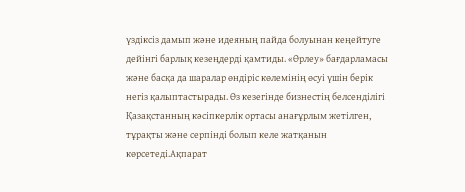үздіксіз дамып және идеяның пайда болуынан кеңейтуге дейінгі барлық кезеңдерді қамтиды. «Өрлеу» бағдарламасы және басқа да шаралар өндіріс көлемінің өсуі үшін берік негіз қалыптастырады. Өз кезегінде бизнестің белсенділігі Қазақстанның кәсіпкерлік ортасы анағұрлым жетілген, тұрақты және серпінді болып келе жатқанын көрсетеді.Ақпарат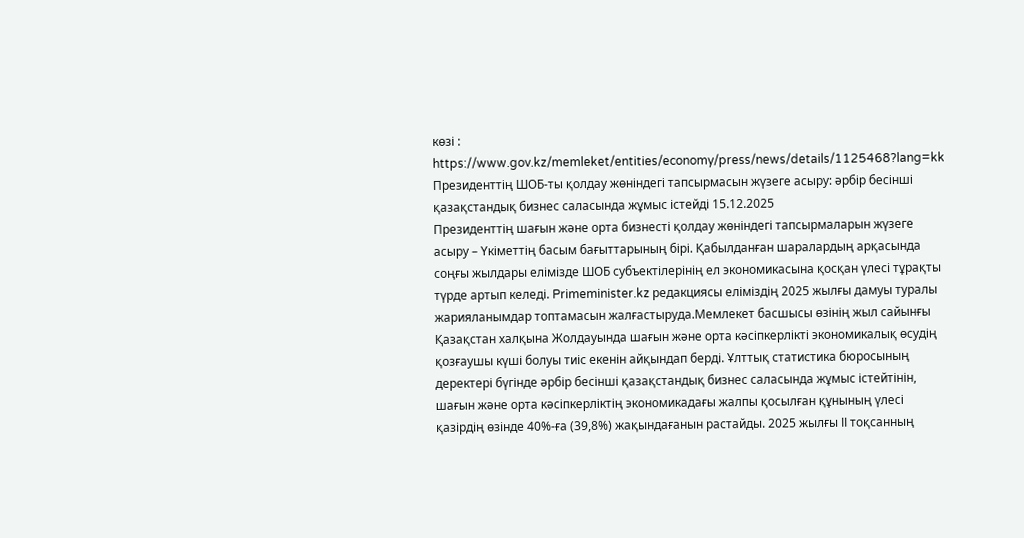көзі : https://www.gov.kz/memleket/entities/economy/press/news/details/1125468?lang=kk
Президенттің ШОБ-ты қолдау жөніндегі тапсырмасын жүзеге асыру: әрбір бесінші қазақстандық бизнес саласында жұмыс істейді 15.12.2025
Президенттің шағын және орта бизнесті қолдау жөніндегі тапсырмаларын жүзеге асыру – Үкіметтің басым бағыттарының бірі. Қабылданған шаралардың арқасында соңғы жылдары елімізде ШОБ субъектілерінің ел экономикасына қосқан үлесі тұрақты түрде артып келеді. Primeminister.kz редакциясы еліміздің 2025 жылғы дамуы туралы жарияланымдар топтамасын жалғастыруда.Мемлекет басшысы өзінің жыл сайынғы Қазақстан халқына Жолдауында шағын және орта кәсіпкерлікті экономикалық өсудің қозғаушы күші болуы тиіс екенін айқындап берді. Ұлттық статистика бюросының деректері бүгінде әрбір бесінші қазақстандық бизнес саласында жұмыс істейтінін, шағын және орта кәсіпкерліктің экономикадағы жалпы қосылған құнының үлесі қазірдің өзінде 40%-ға (39,8%) жақындағанын растайды. 2025 жылғы ІІ тоқсанның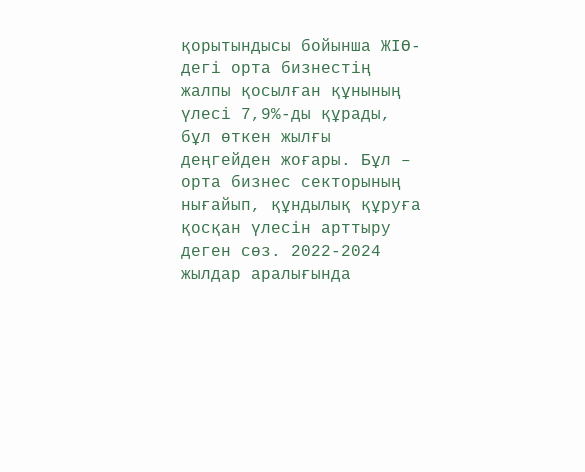қорытындысы бойынша ЖІӨ-дегі орта бизнестің жалпы қосылған құнының үлесі 7,9%-ды құрады, бұл өткен жылғы деңгейден жоғары. Бұл – орта бизнес секторының нығайып, құндылық құруға қосқан үлесін арттыру деген сөз. 2022-2024 жылдар аралығында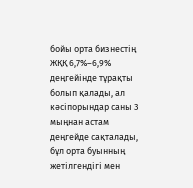бойы орта бизнестің ЖҚҚ 6,7%–6,9% деңгейінде тұрақты болып қалады, ал кәсіпорындар саны 3 мыңнан астам деңгейде сақталады, бұл орта буынның жетілгендігі мен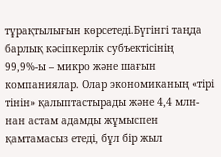тұрақтылығын көрсетеді.Бүгінгі таңда барлық кәсіпкерлік субъектісінің 99,9%-ы – микро және шағын компаниялар. Олар экономиканың «тірі тінін» қалыптастырады және 4,4 млн-нан астам адамды жұмыспен қамтамасыз етеді, бұл бір жыл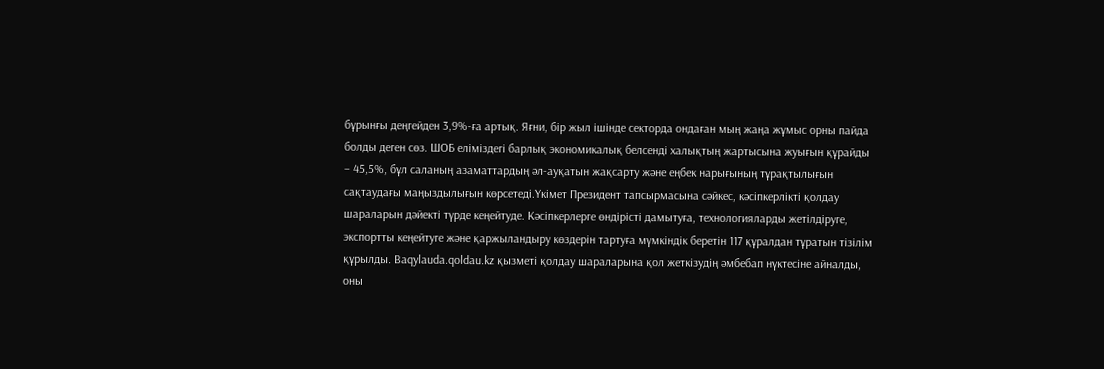бұрынғы деңгейден 3,9%-ға артық. Яғни, бір жыл ішінде секторда ондаған мың жаңа жұмыс орны пайда болды деген сөз. ШОБ еліміздегі барлық экономикалық белсенді халықтың жартысына жуығын құрайды – 45,5%, бұл саланың азаматтардың әл-ауқатын жақсарту және еңбек нарығының тұрақтылығын сақтаудағы маңыздылығын көрсетеді.Үкімет Президент тапсырмасына сәйкес, кәсіпкерлікті қолдау шараларын дәйекті түрде кеңейтуде. Кәсіпкерлерге өндірісті дамытуға, технологияларды жетілдіруге, экспортты кеңейтуге және қаржыландыру көздерін тартуға мүмкіндік беретін 117 құралдан тұратын тізілім құрылды. Вaqylauda.qoldau.kz қызметі қолдау шараларына қол жеткізудің әмбебап нүктесіне айналды, оны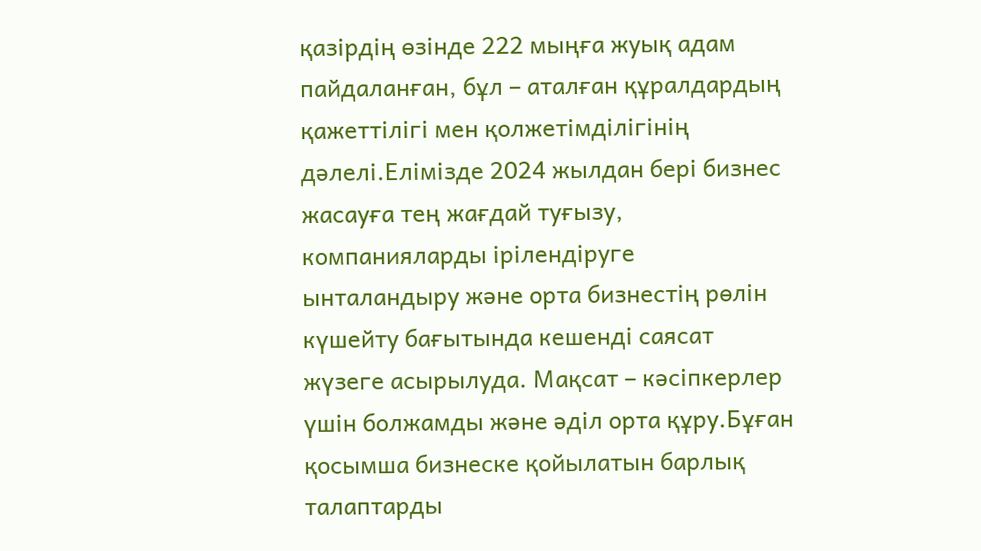қазірдің өзінде 222 мыңға жуық адам пайдаланған, бұл – аталған құралдардың қажеттілігі мен қолжетімділігінің дәлелі.Елімізде 2024 жылдан бері бизнес жасауға тең жағдай туғызу, компанияларды ірілендіруге ынталандыру және орта бизнестің рөлін күшейту бағытында кешенді саясат жүзеге асырылуда. Мақсат – кәсіпкерлер үшін болжамды және әділ орта құру.Бұған қосымша бизнеске қойылатын барлық талаптарды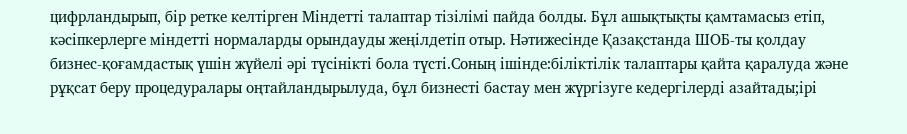цифрландырып, бір ретке келтірген Міндетті талаптар тізілімі пайда болды. Бұл ашықтықты қамтамасыз етіп, кәсіпкерлерге міндетті нормаларды орындауды жеңілдетіп отыр. Нәтижесінде Қазақстанда ШОБ-ты қолдау бизнес-қоғамдастық үшін жүйелі әрі түсінікті бола түсті.Соның ішінде:біліктілік талаптары қайта қаралуда және рұқсат беру процедуралары оңтайландырылуда, бұл бизнесті бастау мен жүргізуге кедергілерді азайтады;ірі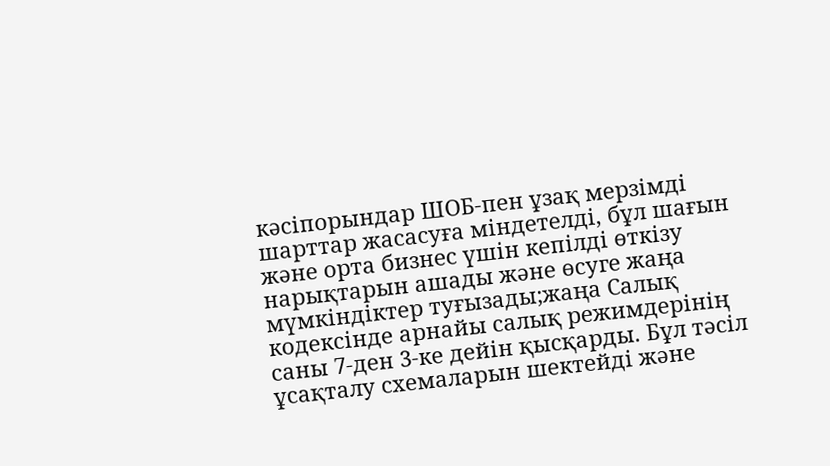кәсіпорындар ШОБ-пен ұзақ мерзімді шарттар жасасуға міндетелді, бұл шағын және орта бизнес үшін кепілді өткізу нарықтарын ашады және өсуге жаңа мүмкіндіктер туғызады;жаңа Салық кодексінде арнайы салық режимдерінің саны 7-ден 3-ке дейін қысқарды. Бұл тәсіл ұсақталу схемаларын шектейді және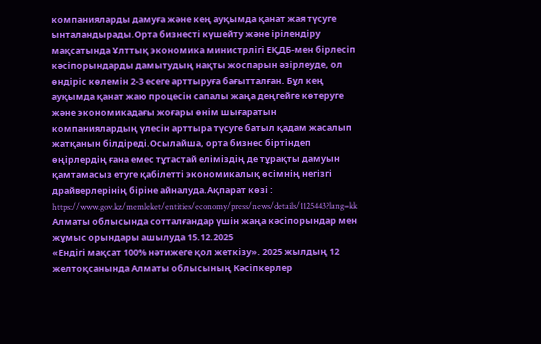компанияларды дамуға және кең ауқымда қанат жая түсуге ынталандырады.Орта бизнесті күшейту және ірілендіру мақсатында Ұлттық экономика министрлігі ЕҚДБ-мен бірлесіп кәсіпорындарды дамытудың нақты жоспарын әзірлеуде, ол өндіріс көлемін 2-3 есеге арттыруға бағытталған. Бұл кең ауқымда қанат жаю процесін сапалы жаңа деңгейге көтеруге және экономикадағы жоғары өнім шығаратын компаниялардың үлесін арттыра түсуге батыл қадам жасалып жатқанын білдіреді.Осылайша, орта бизнес біртіндеп өңірлердің ғана емес тұтастай еліміздің де тұрақты дамуын қамтамасыз етуге қабілетті экономикалық өсімнің негізгі драйверлерінің біріне айналуда.Ақпарат көзі : https://www.gov.kz/memleket/entities/economy/press/news/details/1125443?lang=kk
Алматы облысында сотталғандар үшін жаңа кәсіпорындар мен жұмыс орындары ашылуда 15.12.2025
«Ендігі мақсат 100% нәтижеге қол жеткізу». 2025 жылдың 12 желтоқсанында Алматы облысының Кәсіпкерлер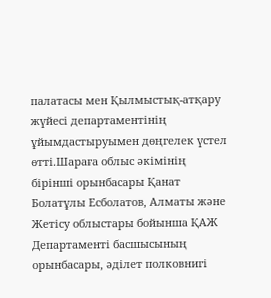палатасы мен Қылмыстық-атқару жүйесі департаментінің ұйымдастыруымен дөңгелек үстел өтті.Шараға облыс әкімінің бірінші орынбасары Қанат Болатұлы Есболатов, Алматы және Жетісу облыстары бойынша ҚАЖ Департаменті басшысының орынбасары, әділет полковнигі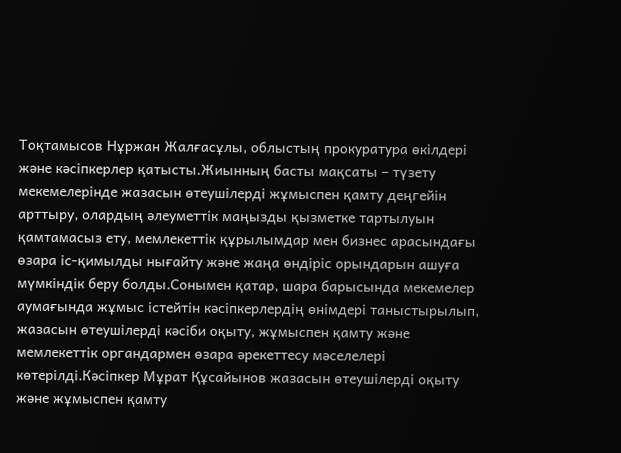Тоқтамысов Нұржан Жалғасұлы, облыстың прокуратура өкілдері және кәсіпкерлер қатысты.Жиынның басты мақсаты – түзету мекемелерінде жазасын өтеушілерді жұмыспен қамту деңгейін арттыру, олардың әлеуметтік маңызды қызметке тартылуын қамтамасыз ету, мемлекеттік құрылымдар мен бизнес арасындағы өзара іс-қимылды нығайту және жаңа өндіріс орындарын ашуға мүмкіндік беру болды.Сонымен қатар, шара барысында мекемелер аумағында жұмыс істейтін кәсіпкерлердің өнімдері таныстырылып, жазасын өтеушілерді кәсіби оқыту, жұмыспен қамту және мемлекеттік органдармен өзара әрекеттесу мәселелері көтерілді.Кәсіпкер Мұрат Құсайынов жазасын өтеушілерді оқыту және жұмыспен қамту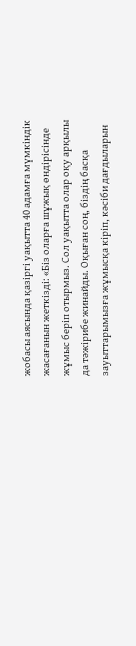жобасы аясында қазіргі уақытта 40 адамға мүмкіндік жасағанын жеткізді: «Біз оларға шұжық өндірісінде жұмыс беріп отырмыз. Сол уақытта олар оқу арқылы да тәжірибе жинайды. Оқыған соң, біздің басқа зауыттарымызға жұмысқа кіріп, кәсіби дағдыларын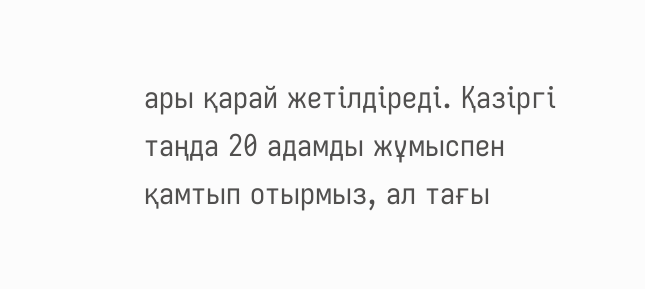ары қарай жетілдіреді. Қазіргі таңда 20 адамды жұмыспен қамтып отырмыз, ал тағы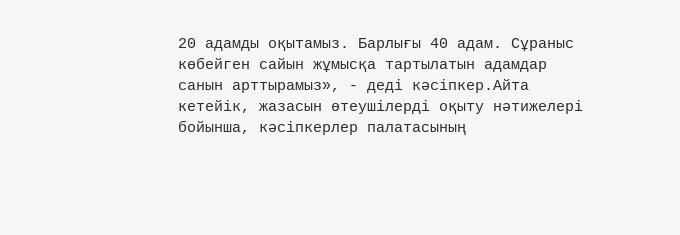20 адамды оқытамыз. Барлығы 40 адам. Сұраныс көбейген сайын жұмысқа тартылатын адамдар санын арттырамыз», - деді кәсіпкер.Айта кетейік, жазасын өтеушілерді оқыту нәтижелері бойынша, кәсіпкерлер палатасының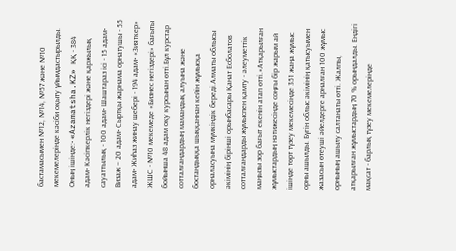бастамасымен №12, №14, №57 және №10 мекемелерінде кәсіби оқыту ұйымдастырылды. Оның ішінде:• «Azamatsha.KZ» ҚҚ - 384 адам• Кәсіпкерлік негіздері және қаржылық сауаттылық - 100 адам• Шаштараз ісі - 15 адам• Визаж – 20 адам• Сыртқы жарнама орнатушы - 55 адам• Жиһаз жинау шебері - 194 адам• «Зияткер» ЖШС - №10 мекемеде «Бизнес негіздері» бағыты бойынша 48 адам оқу курсынан өтті.Бұл курстар сотталғандардың мамандық алуына және бостандыққа шыққаннан кейін жұмысқа орналасуына мүмкіндік береді.Алматы облысы әкімінің бірінші орынбасары Қанат Есболатов сотталғандарды жұмыспен қамту - әлеуметтік маңызы зор бағыт екенін атап өтті.«Атқарылған жұмыстардың нәтижесінде соңғы бір жарым ай ішінде төрт түзеу мекемесінде 351 жаңа жұмыс орны ашылды. Бүгін облыс әкімінің қатысуымен жазасын өтеуші әйелдерге арналған 100 жұмыс орнының ашылу салтанаты өтті. Жалпы, атқарылған жұмыстардың 70 % орындалды. Ендігі мақсат - барлық түзеу мекемелерінде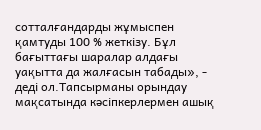сотталғандарды жұмыспен қамтуды 100 % жеткізу. Бұл бағыттағы шаралар алдағы уақытта да жалғасын табады», - деді ол.Тапсырманы орындау мақсатында кәсіпкерлермен ашық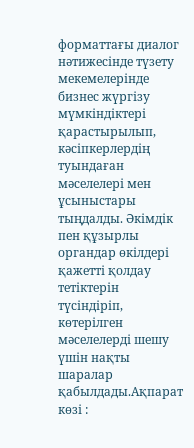форматтағы диалог нәтижесінде түзету мекемелерінде бизнес жүргізу мүмкіндіктері қарастырылып, кәсіпкерлердің туындаған мәселелері мен ұсыныстары тыңдалды. Әкімдік пен құзырлы органдар өкілдері қажетті қолдау тетіктерін түсіндіріп, көтерілген мәселелерді шешу үшін нақты шаралар қабылдады.Ақпарат көзі :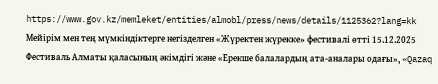https://www.gov.kz/memleket/entities/almobl/press/news/details/1125362?lang=kk
Мейірім мен тең мүмкіндіктерге негізделген «Жүректен жүрекке» фестивалі өтті 15.12.2025
Фестиваль Алматы қаласының әкімдігі және «Ерекше балалардың ата-аналары одағы», «Qazaq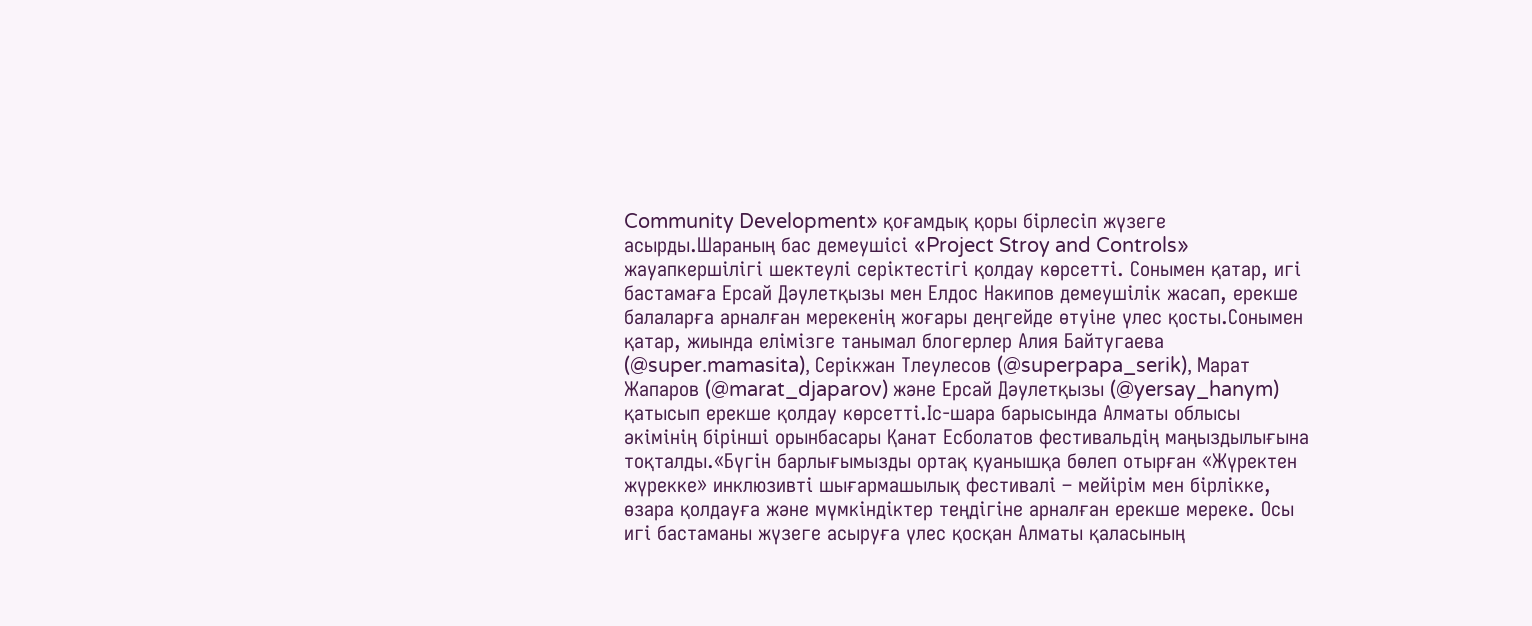Community Development» қоғамдық қоры бірлесіп жүзеге асырды.Шараның бас демеушісі «Project Stroy and Controls» жауапкершілігі шектеулі серіктестігі қолдау көрсетті. Сонымен қатар, игі бастамаға Ерсай Дәулетқызы мен Елдос Накипов демеушілік жасап, ерекше балаларға арналған мерекенің жоғары деңгейде өтуіне үлес қосты.Сонымен қатар, жиында елімізге танымал блогерлер Алия Байтугаева (@super.mamasita), Серікжан Тлеулесов (@superpapa_serik), Марат Жапаров (@marat_djaparov) және Ерсай Дәулетқызы (@yersay_hanym) қатысып ерекше қолдау көрсетті.Іс-шара барысында Алматы облысы әкімінің бірінші орынбасары Қанат Есболатов фестивальдің маңыздылығына тоқталды.«Бүгін барлығымызды ортақ қуанышқа бөлеп отырған «Жүректен жүрекке» инклюзивті шығармашылық фестивалі – мейірім мен бірлікке, өзара қолдауға және мүмкіндіктер теңдігіне арналған ерекше мереке. Осы игі бастаманы жүзеге асыруға үлес қосқан Алматы қаласының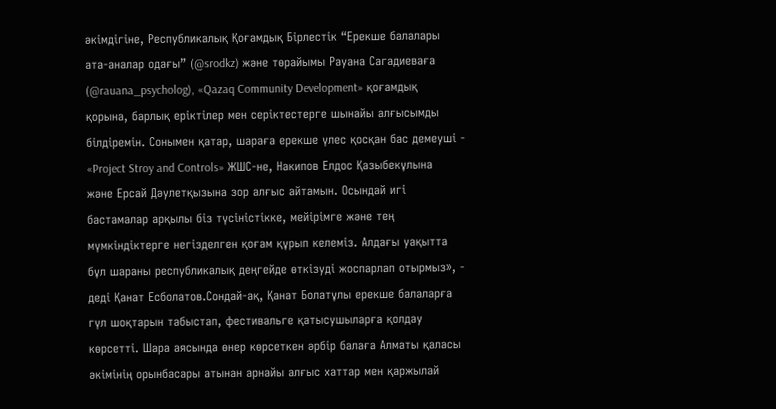әкімдігіне, Республикалық Қоғамдық Бірлестік “Ерекше балалары ата-аналар одағы” (@srodkz) және төрайымы Рауана Сагадиеваға (@rauana_psycholog), «Qazaq Community Development» қоғамдық қорына, барлық еріктілер мен серіктестерге шынайы алғысымды білдіремін. Сонымен қатар, шараға ерекше үлес қосқан бас демеуші - «Project Stroy and Controls» ЖШС-не, Накипов Елдос Қазыбекұлына және Ерсай Дәулетқызына зор алғыс айтамын. Осындай игі бастамалар арқылы біз түсіністікке, мейірімге және тең мүмкіндіктерге негізделген қоғам құрып келеміз. Алдағы уақытта бұл шараны республикалық деңгейде өткізуді жоспарлап отырмыз», - деді Қанат Есболатов.Сондай-ақ, Қанат Болатұлы ерекше балаларға гүл шоқтарын табыстап, фестивальге қатысушыларға қолдау көрсетті. Шара аясында өнер көрсеткен әрбір балаға Алматы қаласы әкімінің орынбасары атынан арнайы алғыс хаттар мен қаржылай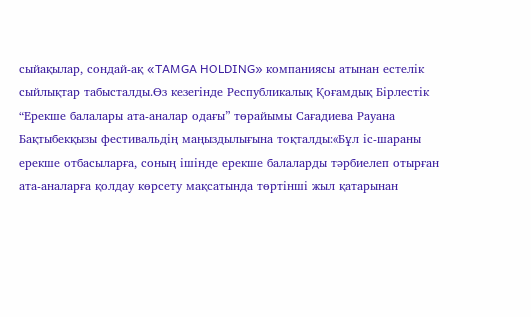сыйақылар, сондай-ақ «TAMGA HOLDING» компаниясы атынан естелік сыйлықтар табысталды.Өз кезегінде Республикалық Қоғамдық Бірлестік “Ерекше балалары ата-аналар одағы” төрайымы Сағадиева Рауана Бақтыбекқызы фестивальдің маңыздылығына тоқталды:«Бұл іс-шараны ерекше отбасыларға, соның ішінде ерекше балаларды тәрбиелеп отырған ата-аналарға қолдау көрсету мақсатында төртінші жыл қатарынан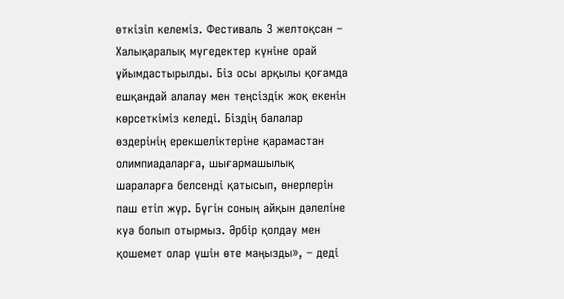өткізіп келеміз. Фестиваль 3 желтоқсан – Халықаралық мүгедектер күніне орай ұйымдастырылды. Біз осы арқылы қоғамда ешқандай алалау мен теңсіздік жоқ екенін көрсеткіміз келеді. Біздің балалар өздерінің ерекшеліктеріне қарамастан олимпиадаларға, шығармашылық шараларға белсенді қатысып, өнерлерін паш етіп жүр. Бүгін соның айқын дәлеліне куә болып отырмыз. Әрбір қолдау мен қошемет олар үшін өте маңызды», – деді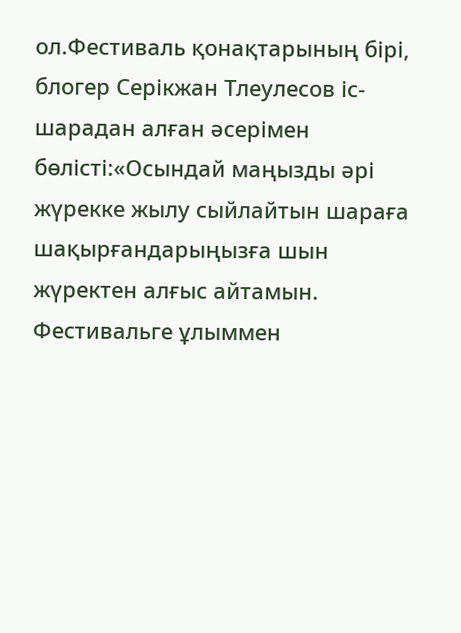ол.Фестиваль қонақтарының бірі, блогер Серікжан Тлеулесов іс-шарадан алған әсерімен бөлісті:«Осындай маңызды әрі жүрекке жылу сыйлайтын шараға шақырғандарыңызға шын жүректен алғыс айтамын. Фестивальге ұлыммен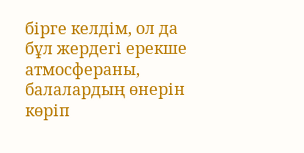бірге келдім, ол да бұл жердегі ерекше атмосфераны, балалардың өнерін көріп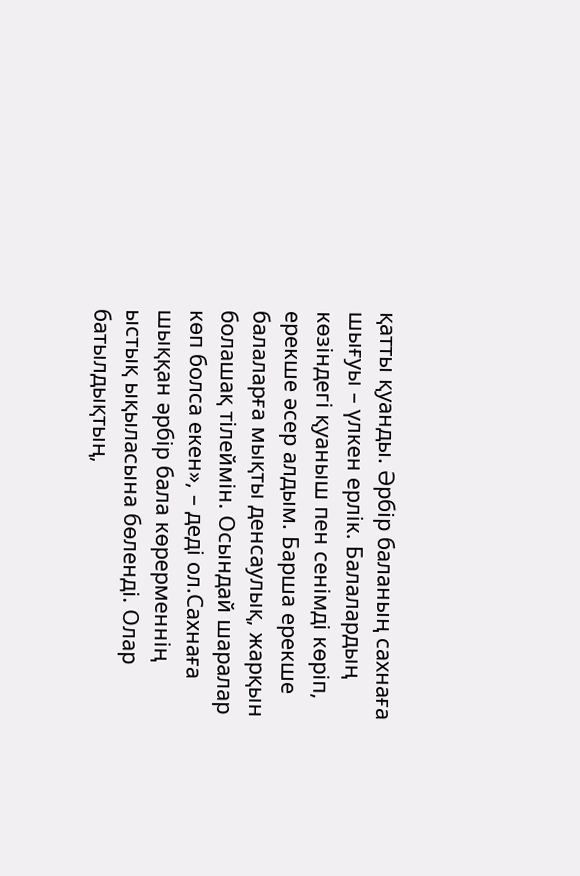қатты қуанды. Әрбір баланың сахнаға шығуы – үлкен ерлік. Балалардың көзіндегі қуаныш пен сенімді көріп, ерекше әсер алдым. Барша ерекше балаларға мықты денсаулық, жарқын болашақ тілеймін. Осындай шаралар көп болса екен», – деді ол.Сахнаға шыққан әрбір бала көрерменнің ыстық ықыласына бөленді. Олар батылдықтың,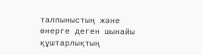талпыныстың және өнерге деген шынайы құштарлықтың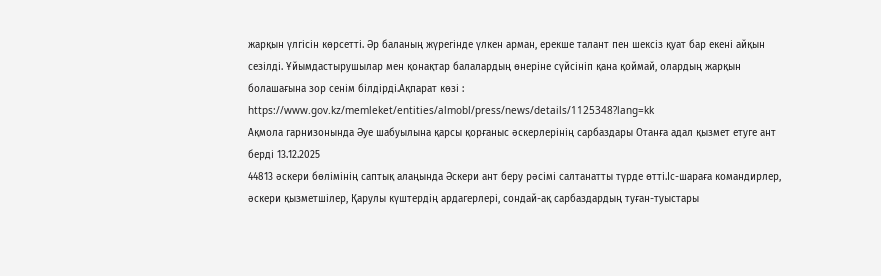жарқын үлгісін көрсетті. Әр баланың жүрегінде үлкен арман, ерекше талант пен шексіз қуат бар екені айқын сезілді. Ұйымдастырушылар мен қонақтар балалардың өнеріне сүйсініп қана қоймай, олардың жарқын болашағына зор сенім білдірді.Ақпарат көзі : https://www.gov.kz/memleket/entities/almobl/press/news/details/1125348?lang=kk
Ақмола гарнизонында Әуе шабуылына қарсы қорғаныс әскерлерінің сарбаздары Отанға адал қызмет етуге ант берді 13.12.2025
44813 әскери бөлімінің саптық алаңында Әскери ант беру рәсімі салтанатты түрде өтті.Іс-шараға командирлер, әскери қызметшілер, Қарулы күштердің ардагерлері, сондай-ақ сарбаздардың туған-туыстары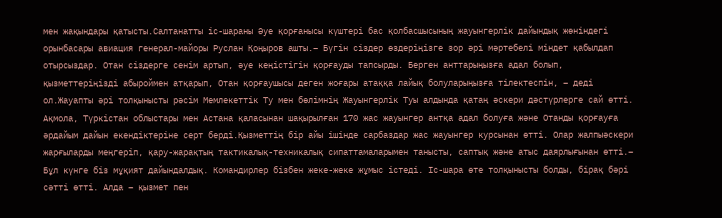мен жақындары қатысты.Салтанатты іс-шараны Әуе қорғанысы күштері бас қолбасшысының жауынгерлік дайындық жөніндегі орынбасары авиация генерал-майоры Руслан Қоңыров ашты.– Бүгін сіздер өздеріңізге зор әрі мәртебелі міндет қабылдап отырсыздар. Отан сіздерге сенім артып, әуе кеңістігін қорғауды тапсырды. Берген анттарыңызға адал болып, қызметтеріңізді абыроймен атқарып, Отан қорғаушысы деген жоғары атаққа лайық болуларыңызға тілектеспін, – деді ол.Жауапты әрі толқынысты рәсім Мемлекеттік Ту мен бөлімнің Жауынгерлік Туы алдында қатаң әскери дәстүрлерге сай өтті. Ақмола, Түркістан облыстары мен Астана қаласынан шақырылған 170 жас жауынгер антқа адал болуға және Отанды қорғауға әрдайым дайын екендіктеріне серт берді.Қызметтің бір айы ішінде сарбаздар жас жауынгер курсынан өтті. Олар жалпыәскери жарғыларды меңгеріп, қару-жарақтың тактикалық-техникалық сипаттамаларымен танысты, саптық және атыс даярлығынан өтті.– Бұл күнге біз мұқият дайындалдық. Командирлер бізбен жеке-жеке жұмыс істеді. Іс-шара өте толқынысты болды, бірақ бәрі сәтті өтті. Алда – қызмет пен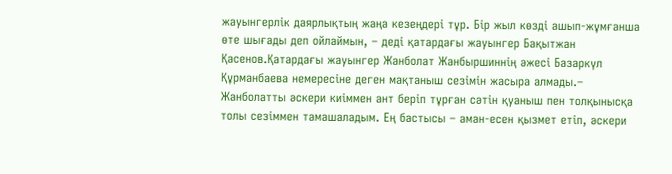жауынгерлік даярлықтың жаңа кезеңдері тұр. Бір жыл көзді ашып-жұмғанша өте шығады деп ойлаймын, – деді қатардағы жауынгер Бақытжан Қасенов.Қатардағы жауынгер Жанболат Жанбыршиннің әжесі Базаркүл Құрманбаева немересіне деген мақтаныш сезімін жасыра алмады.– Жанболатты әскери киіммен ант беріп тұрған сәтін қуаныш пен толқынысқа толы сезіммен тамашаладым. Ең бастысы – аман-есен қызмет етіп, әскери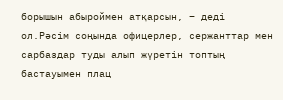борышын абыроймен атқарсын, – деді ол.Рәсім соңында офицерлер, сержанттар мен сарбаздар туды алып жүретін топтың бастауымен плац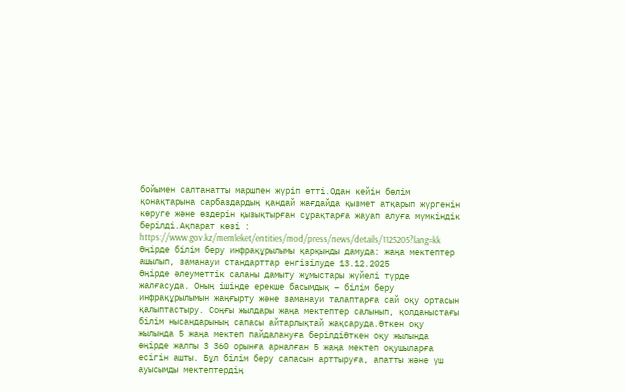бойымен салтанатты маршпен жүріп өтті.Одан кейін бөлім қонақтарына сарбаздардың қандай жағдайда қызмет атқарып жүргенін көруге және өздерін қызықтырған сұрақтарға жауап алуға мүмкіндік берілді.Ақпарат көзі : https://www.gov.kz/memleket/entities/mod/press/news/details/1125205?lang=kk
Өңірде білім беру инфрақұрылымы қарқынды дамуда: жаңа мектептер ашылып, заманауи стандарттар енгізілуде 13.12.2025
Өңірде әлеуметтік саланы дамыту жұмыстары жүйелі түрде жалғасуда. Оның ішінде ерекше басымдық – білім беру инфрақұрылымын жаңғырту және заманауи талаптарға сай оқу ортасын қалыптастыру. Соңғы жылдары жаңа мектептер салынып, қолданыстағы білім нысандарының сапасы айтарлықтай жақсаруда.Өткен оқу жылында 5 жаңа мектеп пайдалануға берілдіӨткен оқу жылында өңірде жалпы 3 360 орынға арналған 5 жаңа мектеп оқушыларға есігін ашты. Бұл білім беру сапасын арттыруға, апатты және үш ауысымды мектептердің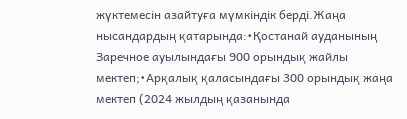жүктемесін азайтуға мүмкіндік берді.Жаңа нысандардың қатарында:•Қостанай ауданының Заречное ауылындағы 900 орындық жайлы мектеп;•Арқалық қаласындағы 300 орындық жаңа мектеп (2024 жылдың қазанында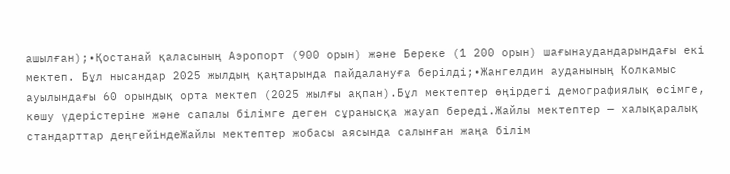ашылған);•Қостанай қаласының Аэропорт (900 орын) және Береке (1 200 орын) шағынаудандарындағы екі мектеп. Бұл нысандар 2025 жылдың қаңтарында пайдалануға берілді;•Жангелдин ауданының Колкамыс ауылындағы 60 орындық орта мектеп (2025 жылғы ақпан).Бұл мектептер өңірдегі демографиялық өсімге, көшу үдерістеріне және сапалы білімге деген сұранысқа жауап береді.Жайлы мектептер — халықаралық стандарттар деңгейіндеЖайлы мектептер жобасы аясында салынған жаңа білім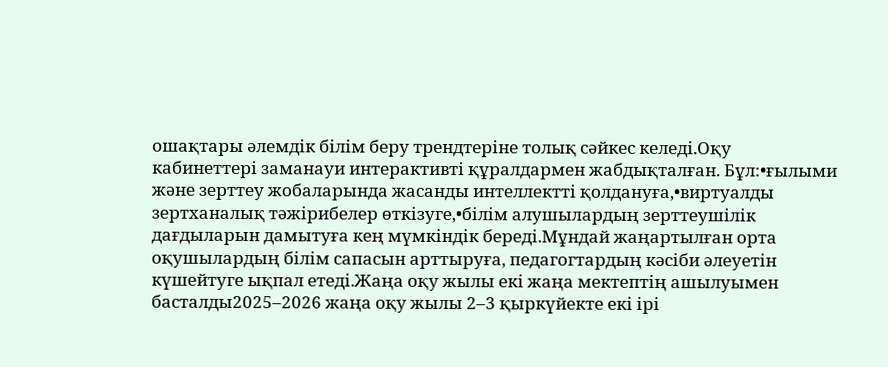ошақтары әлемдік білім беру трендтеріне толық сәйкес келеді.Оқу кабинеттері заманауи интерактивті құралдармен жабдықталған. Бұл:•ғылыми және зерттеу жобаларында жасанды интеллектті қолдануға,•виртуалды зертханалық тәжірибелер өткізуге,•білім алушылардың зерттеушілік дағдыларын дамытуға кең мүмкіндік береді.Мұндай жаңартылған орта оқушылардың білім сапасын арттыруға, педагогтардың кәсіби әлеуетін күшейтуге ықпал етеді.Жаңа оқу жылы екі жаңа мектептің ашылуымен басталды2025–2026 жаңа оқу жылы 2–3 қыркүйекте екі ірі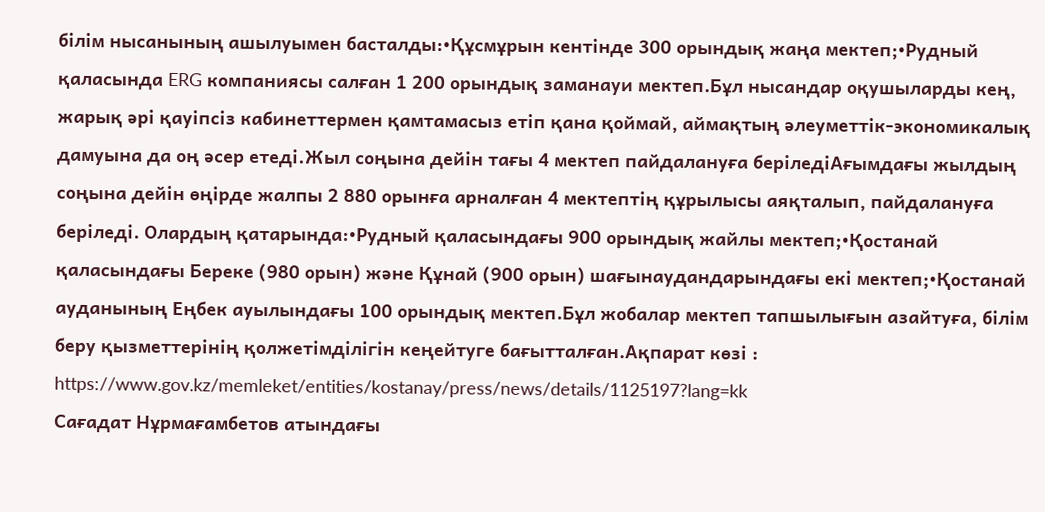білім нысанының ашылуымен басталды:•Құсмұрын кентінде 300 орындық жаңа мектеп;•Рудный қаласында ERG компаниясы салған 1 200 орындық заманауи мектеп.Бұл нысандар оқушыларды кең, жарық әрі қауіпсіз кабинеттермен қамтамасыз етіп қана қоймай, аймақтың әлеуметтік-экономикалық дамуына да оң әсер етеді.Жыл соңына дейін тағы 4 мектеп пайдалануға беріледіАғымдағы жылдың соңына дейін өңірде жалпы 2 880 орынға арналған 4 мектептің құрылысы аяқталып, пайдалануға беріледі. Олардың қатарында:•Рудный қаласындағы 900 орындық жайлы мектеп;•Қостанай қаласындағы Береке (980 орын) және Құнай (900 орын) шағынаудандарындағы екі мектеп;•Қостанай ауданының Еңбек ауылындағы 100 орындық мектеп.Бұл жобалар мектеп тапшылығын азайтуға, білім беру қызметтерінің қолжетімділігін кеңейтуге бағытталған.Ақпарат көзі : https://www.gov.kz/memleket/entities/kostanay/press/news/details/1125197?lang=kk
Сағадат Нұрмағамбетов атындағы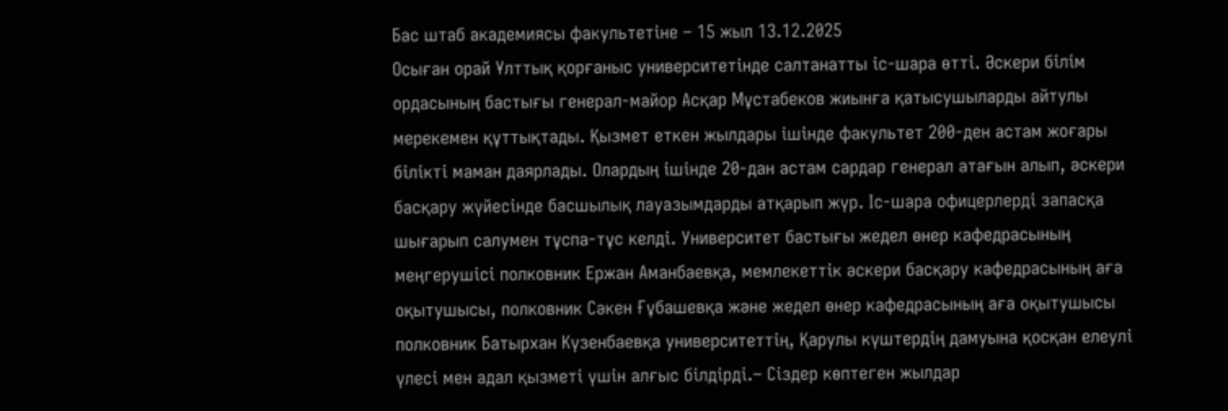Бас штаб академиясы факультетіне – 15 жыл 13.12.2025
Осыған орай Ұлттық қорғаныс университетінде салтанатты іс-шара өтті. Әскери білім ордасының бастығы генерал-майор Асқар Мұстабеков жиынға қатысушыларды айтулы мерекемен құттықтады. Қызмет еткен жылдары ішінде факультет 200-ден астам жоғары білікті маман даярлады. Олардың ішінде 20-дан астам сардар генерал атағын алып, әскери басқару жүйесінде басшылық лауазымдарды атқарып жүр. Іс-шара офицерлерді запасқа шығарып салумен тұспа-тұс келді. Университет бастығы жедел өнер кафедрасының меңгерушісі полковник Ержан Аманбаевқа, мемлекеттік әскери басқару кафедрасының аға оқытушысы, полковник Сәкен Ғұбашевқа және жедел өнер кафедрасының аға оқытушысы полковник Батырхан Күзенбаевқа университеттің, Қарулы күштердің дамуына қосқан елеулі үлесі мен адал қызметі үшін алғыс білдірді.– Сіздер көптеген жылдар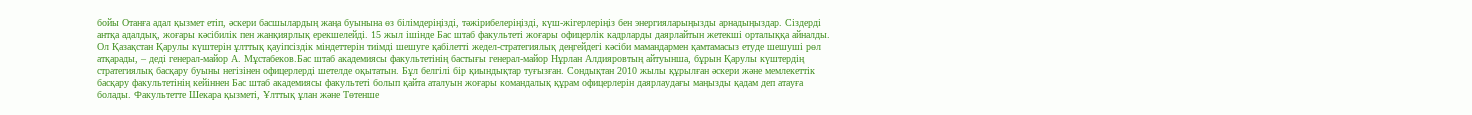бойы Отанға адал қызмет етіп, әскери басшылардың жаңа буынына өз білімдеріңізді, тәжірибелеріңізді, күш-жігерлеріңіз бен энергияларыңызды арнадыңыздар. Сіздерді антқа адалдық, жоғары кәсібилік пен жанқиярлық ерекшелейді. 15 жыл ішінде Бас штаб факультеті жоғары офицерлік кадрларды даярлайтын жетекші орталыққа айналды. Ол Қазақстан Қарулы күштерін ұлттық қауіпсіздік міндеттерін тиімді шешуге қабілетті жедел-стратегиялық деңгейдегі кәсіби мамандармен қамтамасыз етуде шешуші рөл атқарады, – деді генерал-майор А. Мұстабеков.Бас штаб академиясы факультетінің бастығы генерал-майор Нұрлан Алдияровтың айтуынша, бұрын Қарулы күштердің стратегиялық басқару буыны негізінен офицерлерді шетелде оқытатын. Бұл белгілі бір қиындықтар туғызған. Сондықтан 2010 жылы құрылған әскери және мемлекеттік басқару факультетінің кейіннен Бас штаб академиясы факультеті болып қайта аталуын жоғары командалық құрам офицерлерін даярлаудағы маңызды қадам деп атауға болады. Факультетте Шекара қызметі, Ұлттық ұлан және Төтенше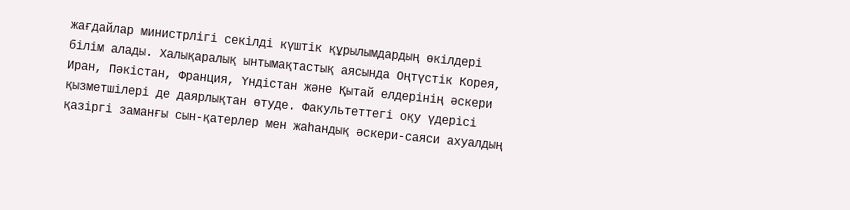жағдайлар министрлігі секілді күштік құрылымдардың өкілдері білім алады. Халықаралық ынтымақтастық аясында Оңтүстік Корея, Иран, Пәкістан, Франция, Үндістан және Қытай елдерінің әскери қызметшілері де даярлықтан өтуде. Факультеттегі оқу үдерісі қазіргі заманғы сын-қатерлер мен жаһандық әскери-саяси ахуалдың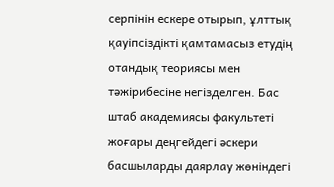серпінін ескере отырып, ұлттық қауіпсіздікті қамтамасыз етудің отандық теориясы мен тәжірибесіне негізделген. Бас штаб академиясы факультеті жоғары деңгейдегі әскери басшыларды даярлау жөніндегі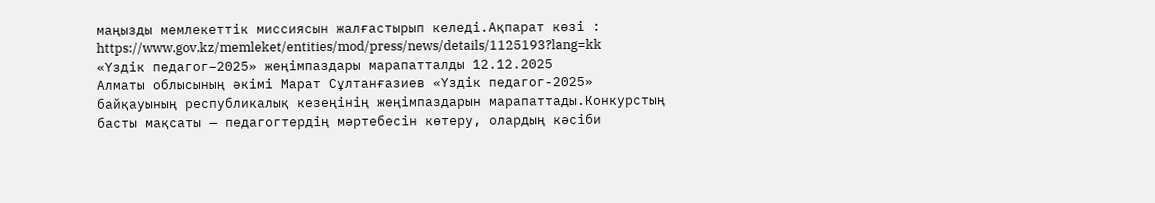маңызды мемлекеттік миссиясын жалғастырып келеді.Ақпарат көзі : https://www.gov.kz/memleket/entities/mod/press/news/details/1125193?lang=kk
«Үздік педагог–2025» жеңімпаздары марапатталды 12.12.2025
Алматы облысының әкімі Марат Сұлтанғазиев «Үздік педагог-2025» байқауының республикалық кезеңінің жеңімпаздарын марапаттады.Конкурстың басты мақсаты — педагогтердің мәртебесін көтеру, олардың кәсіби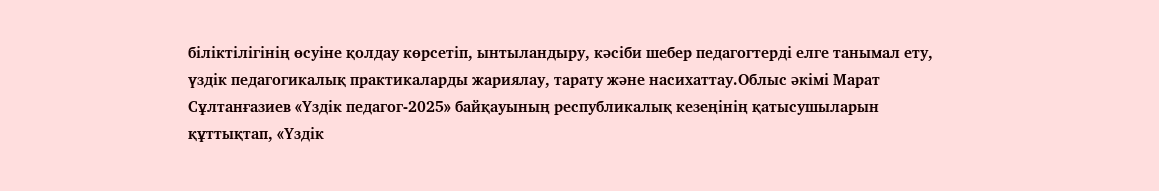біліктілігінің өсуіне қолдау көрсетіп, ынтыландыру, кәсіби шебер педагогтерді елге танымал ету, үздік педагогикалық практикаларды жариялау, тарату және насихаттау.Облыс әкімі Марат Сұлтанғазиев «Үздік педагог-2025» байқауының республикалық кезеңінің қатысушыларын құттықтап, «Үздік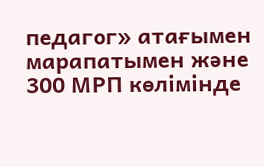педагог» атағымен марапатымен және 300 МРП көлімінде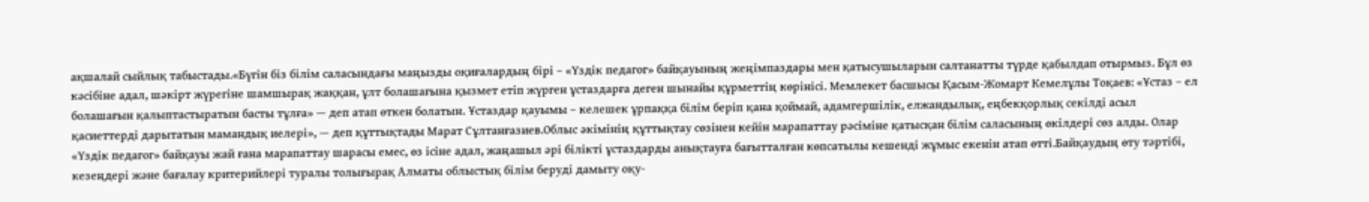ақшалай сыйлық табыстады.«Бүгін біз білім саласындағы маңызды оқиғалардың бірі – «Үздік педагог» байқауының жеңімпаздары мен қатысушыларын салтанатты түрде қабылдап отырмыз. Бұл өз кәсібіне адал, шәкірт жүрегіне шамшырақ жаққан, ұлт болашағына қызмет етіп жүрген ұстаздарға деген шынайы құрметтің көрінісі. Мемлекет басшысы Қасым-Жомарт Кемелұлы Тоқаев: «Ұстаз – ел болашағын қалыптастыратын басты тұлға» — деп атап өткен болатын. Ұстаздар қауымы – келешек ұрпаққа білім беріп қана қоймай, адамгершілік, елжандылық, еңбекқорлық секілді асыл қасиеттерді дарытатын мамандық иелері», — деп құттықтады Марат Сұлтанғазиев.Облыс әкімінің құттықтау сөзінен кейін марапаттау рәсіміне қатысқан білім саласының өкілдері сөз алды. Олар «Үздік педагог» байқауы жай ғана марапаттау шарасы емес, өз ісіне адал, жаңашыл әрі білікті ұстаздарды анықтауға бағытталған көпсатылы кешенді жұмыс екенін атап өтті.Байқаудың өту тәртібі, кезеңдері және бағалау критерийлері туралы толығырақ Алматы облыстық білім беруді дамыту оқу-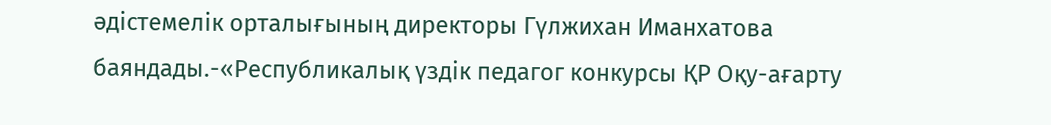әдістемелік орталығының директоры Гүлжихан Иманхатова баяндады.-«Республикалық үздік педагог конкурсы ҚР Оқу-ағарту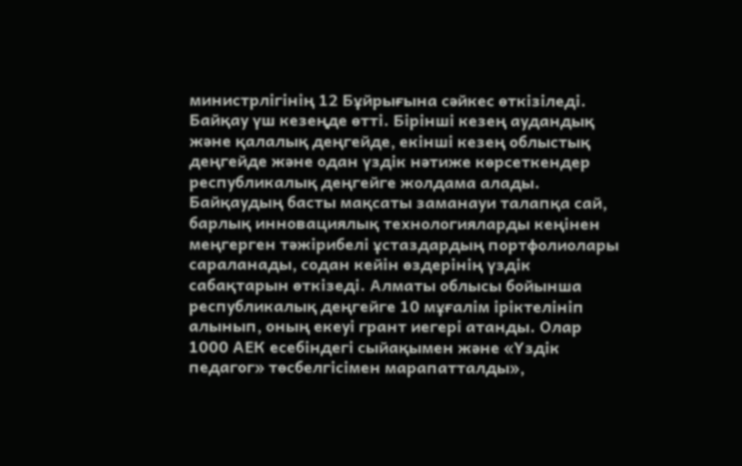министрлігінің 12 Бұйрығына сәйкес өткізіледі. Байқау үш кезеңде өтті. Бірінші кезең аудандық және қалалық деңгейде, екінші кезең облыстық деңгейде және одан үздік нәтиже көрсеткендер республикалық деңгейге жолдама алады. Байқаудың басты мақсаты заманауи талапқа сай, барлық инновациялық технологияларды кеңінен меңгерген тәжірибелі ұстаздардың портфолиолары сараланады, содан кейін өздерінің үздік сабақтарын өткізеді. Алматы облысы бойынша республикалық деңгейге 10 мұғалім іріктелініп алынып, оның екеуі грант иегері атанды. Олар 1000 АЕК есебіндегі сыйақымен және «Үздік педагог» төсбелгісімен марапатталды»,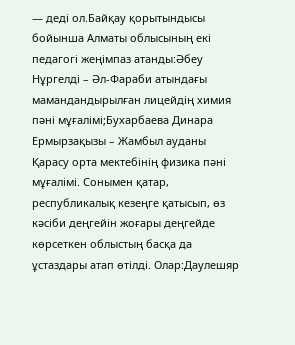— деді ол.Байқау қорытындысы бойынша Алматы облысының екі педагогі жеңімпаз атанды:Әбеу Нұргелді – Әл-Фараби атындағы мамандандырылған лицейдің химия пәні мұғалімі;Бухарбаева Динара Ермырзақызы – Жамбыл ауданы Қарасу орта мектебінің физика пәні мұғалімі. Сонымен қатар, республикалық кезеңге қатысып, өз кәсіби деңгейін жоғары деңгейде көрсеткен облыстың басқа да ұстаздары атап өтілді. Олар:Даулешяр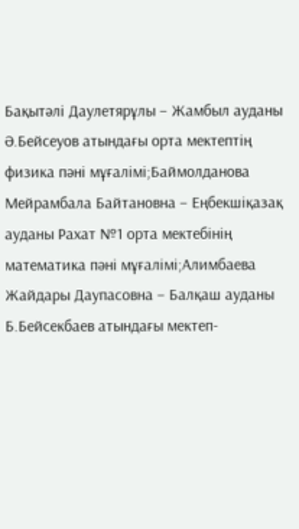Бақытәлі Даулетярұлы – Жамбыл ауданы Ә.Бейсеуов атындағы орта мектептің физика пәні мұғалімі;Баймолданова Мейрамбала Байтановна – Еңбекшіқазақ ауданы Рахат №1 орта мектебінің математика пәні мұғалімі;Алимбаева Жайдары Даупасовна – Балқаш ауданы Б.Бейсекбаев атындағы мектеп-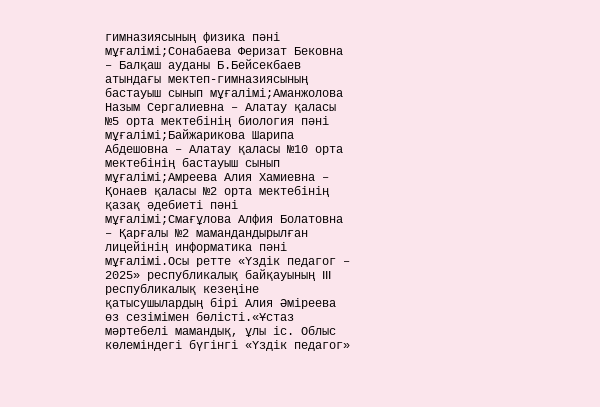гимназиясының физика пәні мұғалімі;Сонабаева Феризат Бековна – Балқаш ауданы Б.Бейсекбаев атындағы мектеп-гимназиясының бастауыш сынып мұғалімі;Аманжолова Назым Сергалиевна – Алатау қаласы №5 орта мектебінің биология пәні мұғалімі;Байжарикова Шарипа Абдешовна – Алатау қаласы №10 орта мектебінің бастауыш сынып мұғалімі;Амреева Алия Хамиевна – Қонаев қаласы №2 орта мектебінің қазақ әдебиеті пәні мұғалімі;Смағұлова Алфия Болатовна – Қарғалы №2 мамандандырылған лицейінің информатика пәні мұғалімі.Осы ретте «Үздік педагог – 2025» республикалық байқауының III республикалық кезеңіне қатысушылардың бірі Алия Әміреева өз сезімімен бөлісті.«Ұстаз мәртебелі мамандық, ұлы іс. Облыс көлеміндегі бүгінгі «Үздік педагог»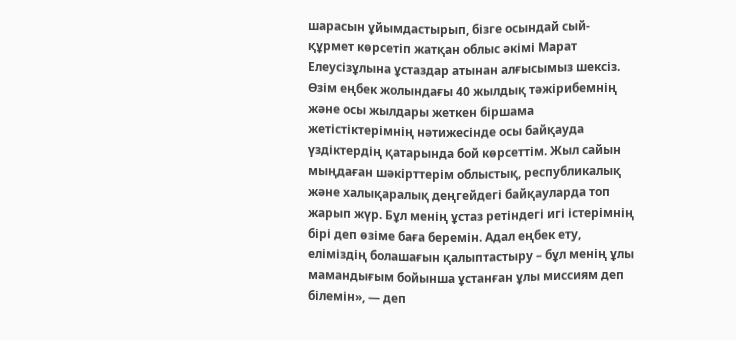шарасын ұйымдастырып, бізге осындай сый-құрмет көрсетіп жатқан облыс әкімі Марат Елеусізұлына ұстаздар атынан алғысымыз шексіз. Өзім еңбек жолындағы 40 жылдық тәжірибемнің және осы жылдары жеткен біршама жетістіктерімнің нәтижесінде осы байқауда үздіктердің қатарында бой көрсеттім. Жыл сайын мыңдаған шәкірттерім облыстық, республикалық және халықаралық деңгейдегі байқауларда топ жарып жүр. Бұл менің ұстаз ретіндегі игі істерімнің бірі деп өзіме баға беремін. Адал еңбек ету, еліміздің болашағын қалыптастыру – бұл менің ұлы мамандығым бойынша ұстанған ұлы миссиям деп білемін», — деп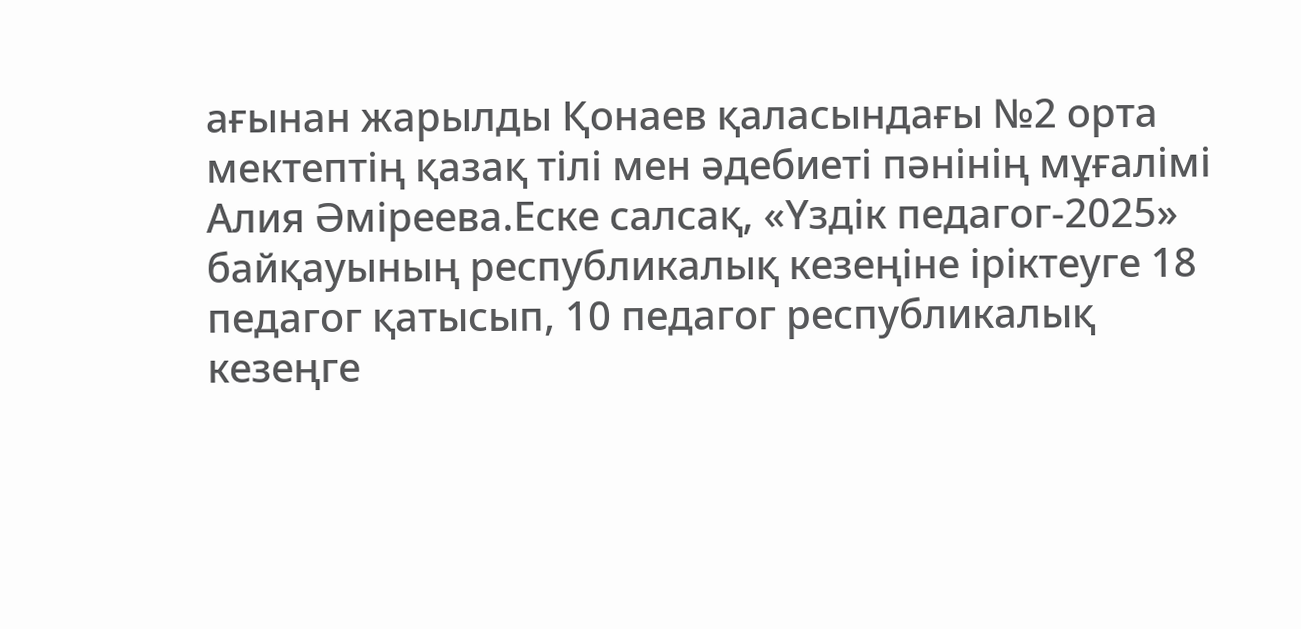ағынан жарылды Қонаев қаласындағы №2 орта мектептің қазақ тілі мен әдебиеті пәнінің мұғалімі Алия Әміреева.Еске салсақ, «Үздік педагог-2025» байқауының республикалық кезеңіне іріктеуге 18 педагог қатысып, 10 педагог республикалық кезеңге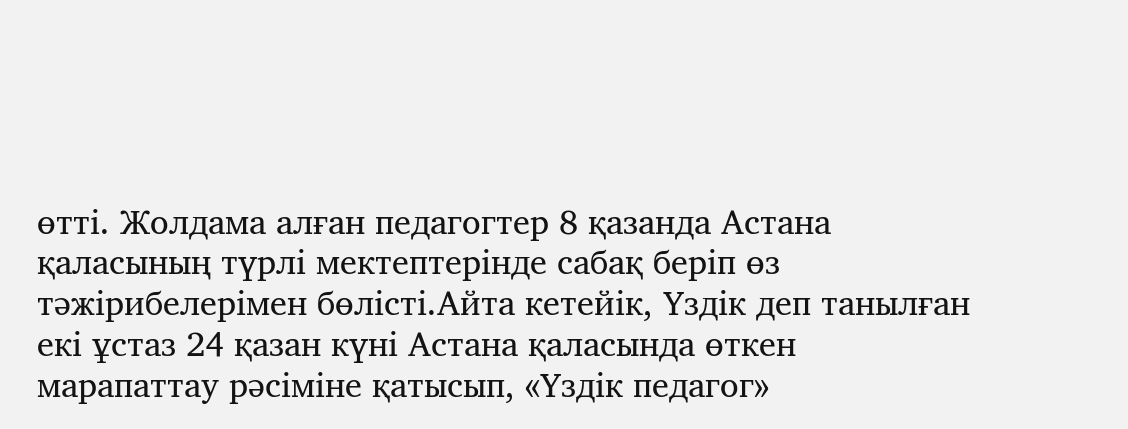өтті. Жолдама алған педагогтер 8 қазанда Астана қаласының түрлі мектептерінде сабақ беріп өз тәжірибелерімен бөлісті.Айта кетейік, Үздік деп танылған екі ұстаз 24 қазан күні Астана қаласында өткен марапаттау рәсіміне қатысып, «Үздік педагог»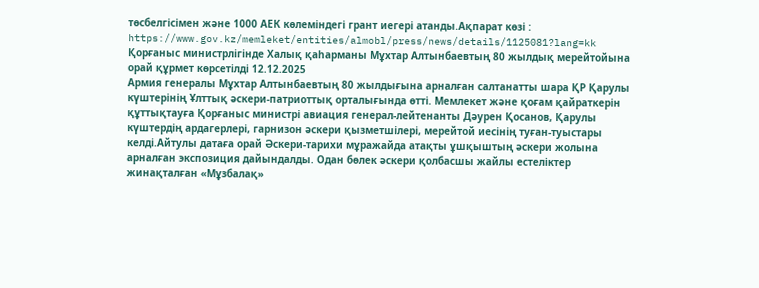төсбелгісімен және 1000 АЕК көлеміндегі грант иегері атанды.Ақпарат көзі : https://www.gov.kz/memleket/entities/almobl/press/news/details/1125081?lang=kk
Қорғаныс министрлігінде Халық қаһарманы Мұхтар Алтынбаевтың 80 жылдық мерейтойына орай құрмет көрсетілді 12.12.2025
Армия генералы Мұхтар Алтынбаевтың 80 жылдығына арналған салтанатты шара ҚР Қарулы күштерінің Ұлттық әскери-патриоттық орталығында өтті. Мемлекет және қоғам қайраткерін құттықтауға Қорғаныс министрі авиация генерал-лейтенанты Дәурен Қосанов, Қарулы күштердің ардагерлері, гарнизон әскери қызметшілері, мерейтой иесінің туған-туыстары келді.Айтулы датаға орай Әскери-тарихи мұражайда атақты ұшқыштың әскери жолына арналған экспозиция дайындалды. Одан бөлек әскери қолбасшы жайлы естеліктер жинақталған «Мұзбалақ»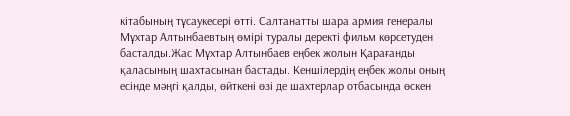кітабының тұсаукесері өтті. Салтанатты шара армия генералы Мұхтар Алтынбаевтың өмірі туралы деректі фильм көрсетуден басталды.Жас Мұхтар Алтынбаев еңбек жолын Қарағанды қаласының шахтасынан бастады. Кеншілердің еңбек жолы оның есінде мәңгі қалды, өйткені өзі де шахтерлар отбасында өскен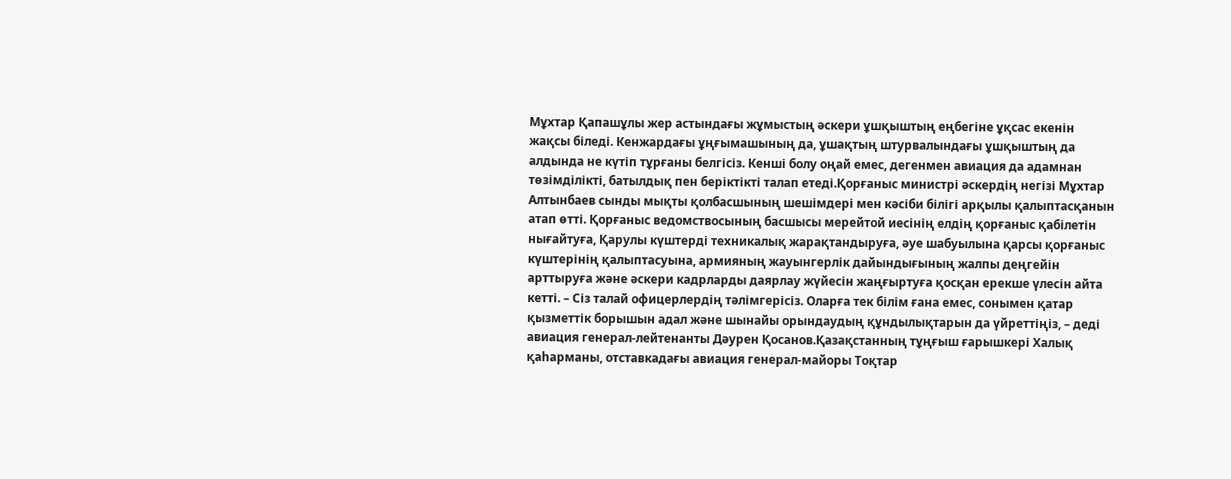Мұхтар Қапашұлы жер астындағы жұмыстың әскери ұшқыштың еңбегіне ұқсас екенін жақсы біледі. Кенжардағы ұңғымашының да, ұшақтың штурвалындағы ұшқыштың да алдында не күтіп тұрғаны белгісіз. Кенші болу оңай емес, дегенмен авиация да адамнан төзімділікті, батылдық пен беріктікті талап етеді.Қорғаныс министрі әскердің негізі Мұхтар Алтынбаев сынды мықты қолбасшының шешімдері мен кәсіби білігі арқылы қалыптасқанын атап өтті. Қорғаныс ведомствосының басшысы мерейтой иесінің елдің қорғаныс қабілетін нығайтуға, Қарулы күштерді техникалық жарақтандыруға, әуе шабуылына қарсы қорғаныс күштерінің қалыптасуына, армияның жауынгерлік дайындығының жалпы деңгейін арттыруға және әскери кадрларды даярлау жүйесін жаңғыртуға қосқан ерекше үлесін айта кетті. – Сіз талай офицерлердің тәлімгерісіз. Оларға тек білім ғана емес, сонымен қатар қызметтік борышын адал және шынайы орындаудың құндылықтарын да үйреттіңіз, – деді авиация генерал-лейтенанты Дәурен Қосанов.Қазақстанның тұңғыш ғарышкері Халық қаһарманы, отставкадағы авиация генерал-майоры Тоқтар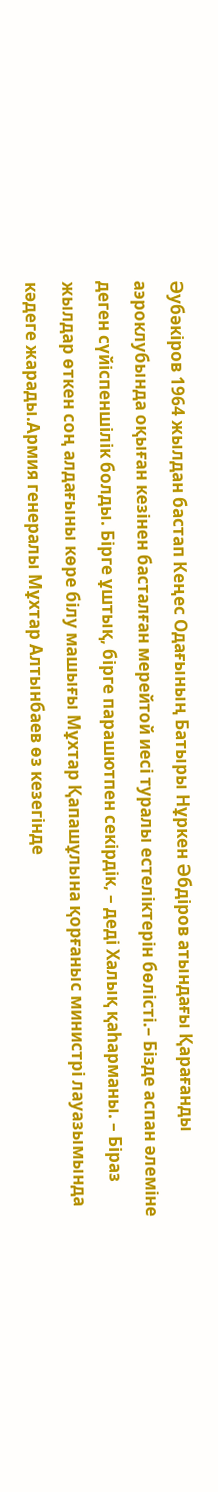Әубәкіров 1964 жылдан бастап Кеңес Одағының Батыры Нұркен Әбдіров атындағы Қарағанды аэроклубында оқыған кезінен басталған мерейтой иесі туралы естеліктерін бөлісті.– Бізде аспан әлеміне деген сүйіспеншілік болды. Бірге ұштық, бірге парашютпен секірдік, – деді Халық қаһарманы. – Біраз жылдар өткен соң алдағыны көре білу машығы Мұхтар Қапашұлына қорғаныс министрі лауазымында кәдеге жарады.Армия генералы Мұхтар Алтынбаев өз кезегінде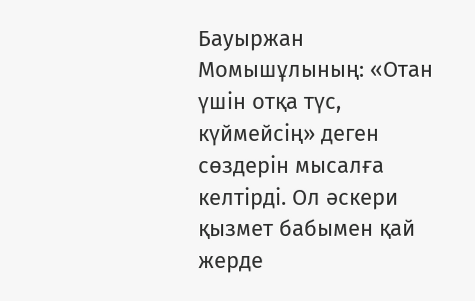Бауыржан Момышұлының: «Отан үшін отқа түс, күймейсің» деген сөздерін мысалға келтірді. Ол әскери қызмет бабымен қай жерде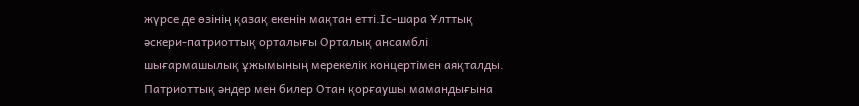жүрсе де өзінің қазақ екенін мақтан етті.Іс-шара Ұлттық әскери-патриоттық орталығы Орталық ансамблі шығармашылық ұжымының мерекелік концертімен аяқталды. Патриоттық әндер мен билер Отан қорғаушы мамандығына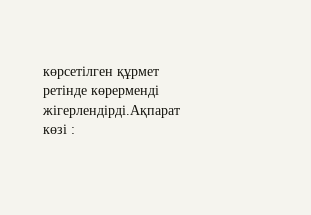көрсетілген құрмет ретінде көрерменді жігерлендірді.Ақпарат көзі :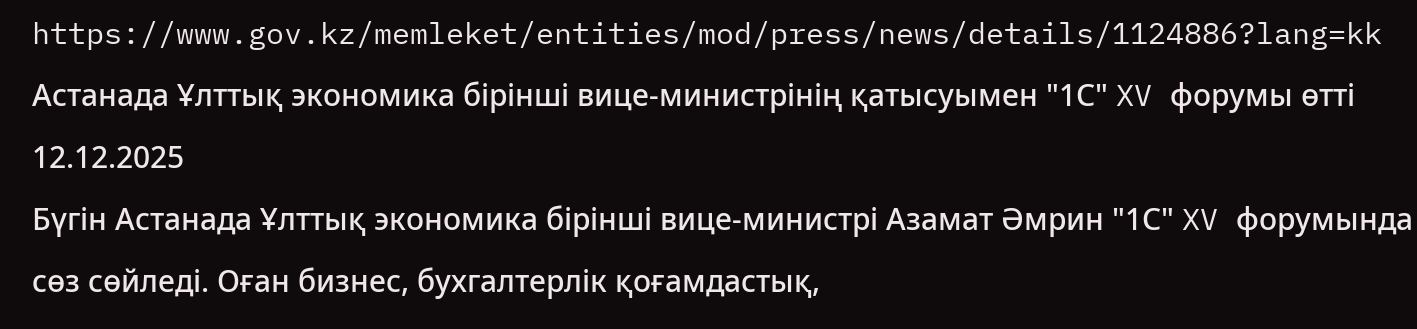https://www.gov.kz/memleket/entities/mod/press/news/details/1124886?lang=kk
Астанада Ұлттық экономика бірінші вице-министрінің қатысуымен "1С" XV форумы өтті 12.12.2025
Бүгін Астанада Ұлттық экономика бірінші вице-министрі Азамат Әмрин "1С" XV форумында сөз сөйледі. Оған бизнес, бухгалтерлік қоғамдастық,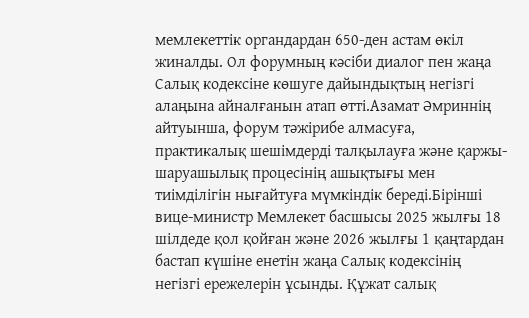мемлекеттік органдардан 650-ден астам өкіл жиналды. Ол форумның кәсіби диалог пен жаңа Салық кодексіне көшуге дайындықтың негізгі алаңына айналғанын атап өтті.Азамат Әмриннің айтуынша, форум тәжірибе алмасуға, практикалық шешімдерді талқылауға және қаржы-шаруашылық процесінің ашықтығы мен тиімділігін нығайтуға мүмкіндік береді.Бірінші вице-министр Мемлекет басшысы 2025 жылғы 18 шілдеде қол қойған және 2026 жылғы 1 қаңтардан бастап күшіне енетін жаңа Салық кодексінің негізгі ережелерін ұсынды. Құжат салық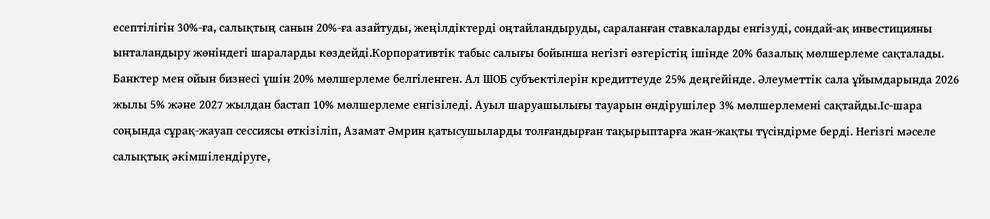есептілігін 30%-ға, салықтың санын 20%-ға азайтуды, жеңілдіктерді оңтайландыруды, сараланған ставкаларды енгізуді, сондай-ақ инвестицияны ынталандыру жөніндегі шараларды көздейді.Корпоративтік табыс салығы бойынша негізгі өзгерістің ішінде 20% базалық мөлшерлеме сақталады. Банктер мен ойын бизнесі үшін 20% мөлшерлеме белгіленген. Ал ШОБ субъектілерін кредиттеуде 25% деңгейінде. Әлеуметтік сала ұйымдарында 2026 жылы 5% және 2027 жылдан бастап 10% мөлшерлеме енгізіледі. Ауыл шаруашылығы тауарын өндірушілер 3% мөлшерлемені сақтайды.Іс-шара соңында сұрақ-жауап сессиясы өткізіліп, Азамат Әмрин қатысушыларды толғандырған тақырыптарға жан-жақты түсіндірме берді. Негізгі мәселе салықтық әкімшілендіруге,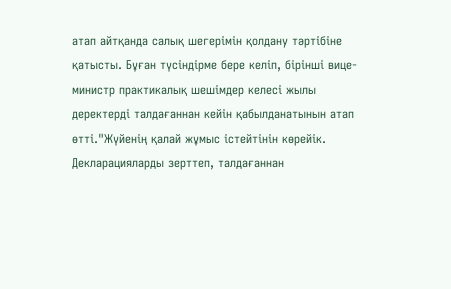атап айтқанда салық шегерімін қолдану тәртібіне қатысты. Бұған түсіндірме бере келіп, бірінші вице-министр практикалық шешімдер келесі жылы деректерді талдағаннан кейін қабылданатынын атап өтті."Жүйенің қалай жұмыс істейтінін көрейік. Декларацияларды зерттеп, талдағаннан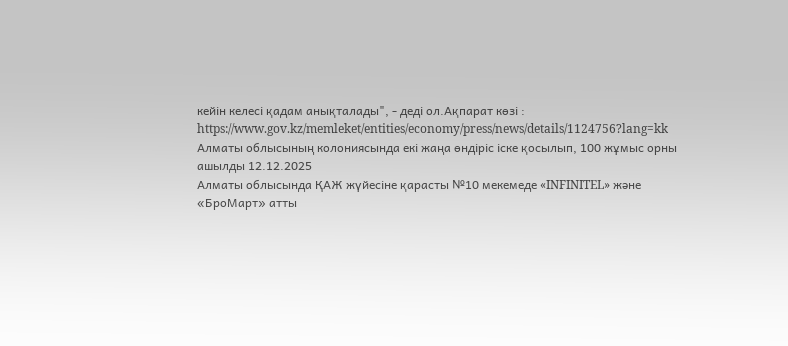кейін келесі қадам анықталады", - деді ол.Ақпарат көзі : https://www.gov.kz/memleket/entities/economy/press/news/details/1124756?lang=kk
Алматы облысының колониясында екі жаңа өндіріс іске қосылып, 100 жұмыс орны ашылды 12.12.2025
Алматы облысында ҚАЖ жүйесіне қарасты №10 мекемеде «INFINITEL» және «БроМарт» атты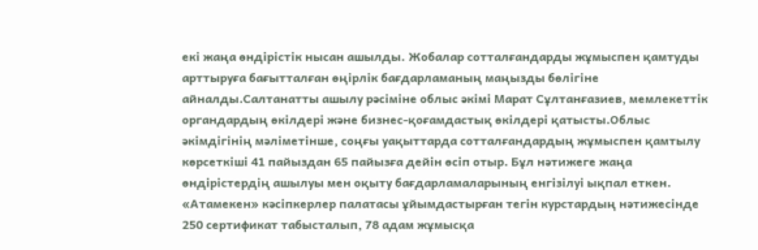екі жаңа өндірістік нысан ашылды. Жобалар сотталғандарды жұмыспен қамтуды арттыруға бағытталған өңірлік бағдарламаның маңызды бөлігіне айналды.Салтанатты ашылу рәсіміне облыс әкімі Марат Сұлтанғазиев, мемлекеттік органдардың өкілдері және бизнес-қоғамдастық өкілдері қатысты.Облыс әкімдігінің мәліметінше, соңғы уақыттарда сотталғандардың жұмыспен қамтылу көрсеткіші 41 пайыздан 65 пайызға дейін өсіп отыр. Бұл нәтижеге жаңа өндірістердің ашылуы мен оқыту бағдарламаларының енгізілуі ықпал еткен. «Атамекен» кәсіпкерлер палатасы ұйымдастырған тегін курстардың нәтижесінде 250 сертификат табысталып, 78 адам жұмысқа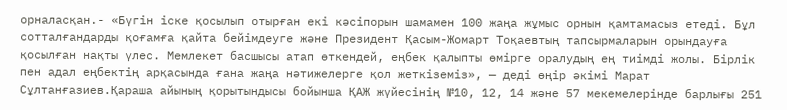орналасқан.- «Бүгін іске қосылып отырған екі кәсіпорын шамамен 100 жаңа жұмыс орнын қамтамасыз етеді. Бұл сотталғандарды қоғамға қайта бейімдеуге және Президент Қасым-Жомарт Тоқаевтың тапсырмаларын орындауға қосылған нақты үлес. Мемлекет басшысы атап өткендей, еңбек қалыпты өмірге оралудың ең тиімді жолы. Бірлік пен адал еңбектің арқасында ғана жаңа нәтижелерге қол жеткіземіз», — деді өңір әкімі Марат Сұлтанғазиев.Қараша айының қорытындысы бойынша ҚАЖ жүйесінің №10, 12, 14 және 57 мекемелерінде барлығы 251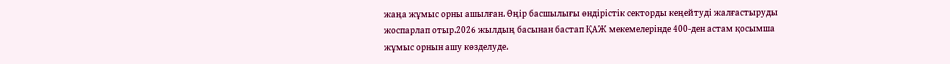жаңа жұмыс орны ашылған. Өңір басшылығы өндірістік секторды кеңейтуді жалғастыруды жоспарлап отыр.2026 жылдың басынан бастап ҚАЖ мекемелерінде 400-ден астам қосымша жұмыс орнын ашу көзделуде.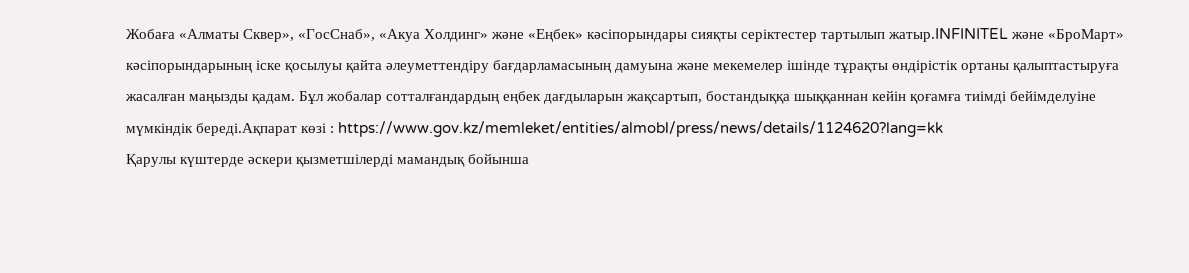Жобаға «Алматы Сквер», «ГосСнаб», «Акуа Холдинг» және «Еңбек» кәсіпорындары сияқты серіктестер тартылып жатыр.INFINITEL және «БроМарт» кәсіпорындарының іске қосылуы қайта әлеуметтендіру бағдарламасының дамуына және мекемелер ішінде тұрақты өндірістік ортаны қалыптастыруға жасалған маңызды қадам. Бұл жобалар сотталғандардың еңбек дағдыларын жақсартып, бостандыққа шыққаннан кейін қоғамға тиімді бейімделуіне мүмкіндік береді.Ақпарат көзі : https://www.gov.kz/memleket/entities/almobl/press/news/details/1124620?lang=kk
Қарулы күштерде әскери қызметшілерді мамандық бойынша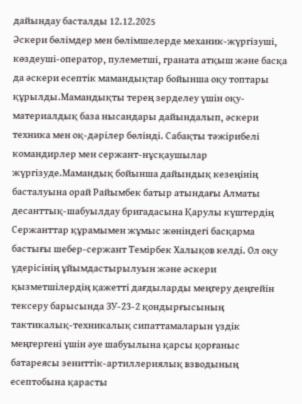дайындау басталды 12.12.2025
Әскери бөлімдер мен бөлімшелерде механик-жүргізуші, көздеуші-оператор, пулеметші, граната атқыш және басқа да әскери есептік мамандықтар бойынша оқу топтары құрылды.Мамандықты терең зерделеу үшін оқу-материалдық база нысандары дайындалып, әскери техника мен оқ-дәрілер бөлінді. Сабақты тәжірибелі командирлер мен сержант-нұсқаушылар жүргізуде.Мамандық бойынша дайындық кезеңінің басталуына орай Райымбек батыр атындағы Алматы десанттық-шабуылдау бригадасына Қарулы күштердің Сержанттар құрамымен жұмыс жөніндегі басқарма бастығы шебер-сержант Темірбек Халықов келді. Ол оқу үдерісінің ұйымдастырылуын және әскери қызметшілердің қажетті дағдыларды меңгеру деңгейін тексеру барысында ЗУ-23-2 қондырғысының тактикалық-техникалық сипаттамаларын үздік меңгергені үшін әуе шабуылына қарсы қорғаныс батареясы зениттік-артиллериялық взводының есептобына қарасты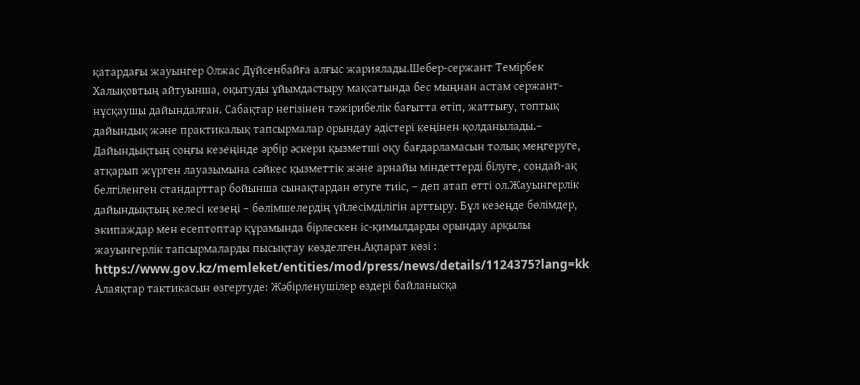қатардағы жауынгер Олжас Дүйсенбайға алғыс жариялады.Шебер-сержант Темірбек Халықовтың айтуынша, оқытуды ұйымдастыру мақсатында бес мыңнан астам сержант-нұсқаушы дайындалған. Сабақтар негізінен тәжірибелік бағытта өтіп, жаттығу, топтық дайындық және практикалық тапсырмалар орындау әдістері кеңінен қолданылады.– Дайындықтың соңғы кезеңінде әрбір әскери қызметші оқу бағдарламасын толық меңгеруге, атқарып жүрген лауазымына сәйкес қызметтік және арнайы міндеттерді білуге, сондай-ақ белгіленген стандарттар бойынша сынақтардан өтуге тиіс, – деп атап өтті ол.Жауынгерлік дайындықтың келесі кезеңі – бөлімшелердің үйлесімділігін арттыру. Бұл кезеңде бөлімдер, экипаждар мен есептоптар құрамында бірлескен іс-қимылдарды орындау арқылы жауынгерлік тапсырмаларды пысықтау көзделген.Ақпарат көзі : https://www.gov.kz/memleket/entities/mod/press/news/details/1124375?lang=kk
Алаяқтар тактикасын өзгертуде: Жәбірленушілер өздері байланысқа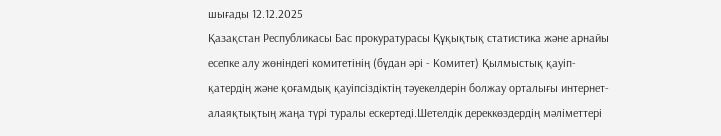шығады 12.12.2025
Қазақстан Республикасы Бас прокуратурасы Құқықтық статистика және арнайы есепке алу жөніндегі комитетінің (бұдан әрі - Комитет) Қылмыстық қауіп-қатердің және қоғамдық қауіпсіздіктің тәуекелдерін болжау орталығы интернет-алаяқтықтың жаңа түрі туралы ескертеді.Шетелдік дереккөздердің мәліметтері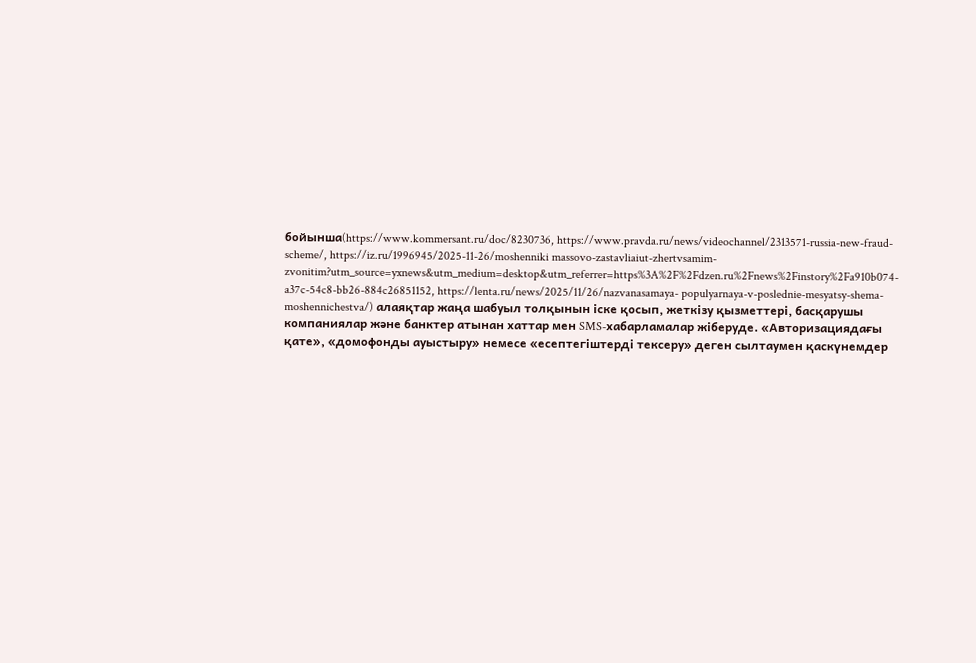бойынша(https://www.kommersant.ru/doc/8230736, https://www.pravda.ru/news/videochannel/2313571-russia-new-fraud-scheme/, https://iz.ru/1996945/2025-11-26/moshenniki massovo-zastavliaiut-zhertvsamim-zvonitim?utm_source=yxnews&utm_medium=desktop&utm_referrer=https%3A%2F%2Fdzen.ru%2Fnews%2Finstory%2Fa910b074-a37c-54c8-bb26-884c26851152, https://lenta.ru/news/2025/11/26/nazvanasamaya- populyarnaya-v-poslednie-mesyatsy-shema-moshennichestva/) алаяқтар жаңа шабуыл толқынын іске қосып, жеткізу қызметтері, басқарушы компаниялар және банктер атынан хаттар мен SMS-хабарламалар жіберуде. «Авторизациядағы қате», «домофонды ауыстыру» немесе «есептегіштерді тексеру» деген сылтаумен қаскүнемдер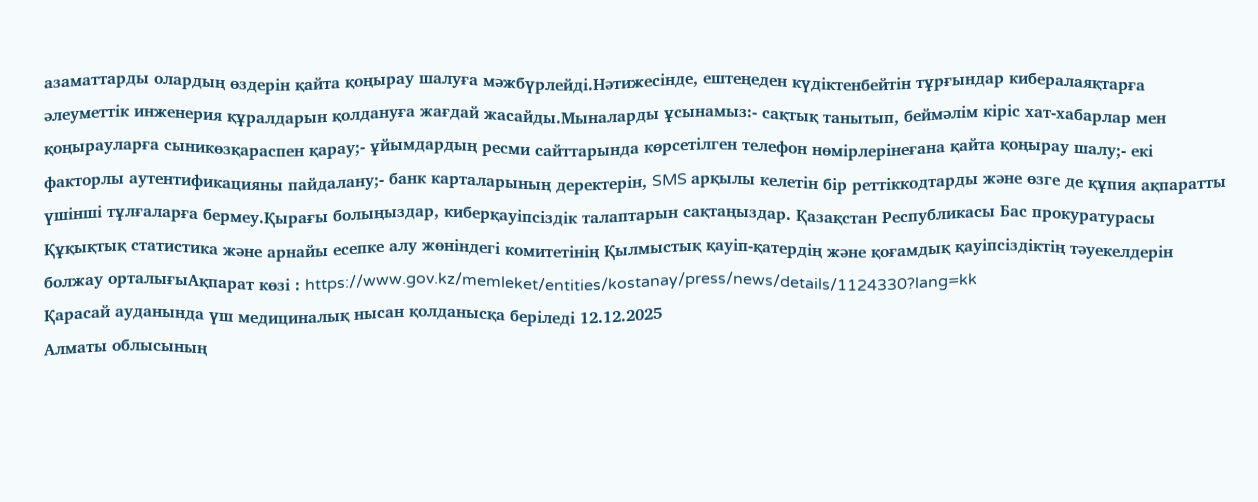азаматтарды олардың өздерін қайта қоңырау шалуға мәжбүрлейді.Нәтижесінде, ештеңеден күдіктенбейтін тұрғындар кибералаяқтарға әлеуметтік инженерия құралдарын қолдануға жағдай жасайды.Мыналарды ұсынамыз:- сақтық танытып, беймәлім кіріс хат-хабарлар мен қоңырауларға сыникөзқараспен қарау;- ұйымдардың ресми сайттарында көрсетілген телефон нөмірлерінеғана қайта қоңырау шалу;- екі факторлы аутентификацияны пайдалану;- банк карталарының деректерін, SMS арқылы келетін бір реттіккодтарды және өзге де құпия ақпаратты үшінші тұлғаларға бермеу.Қырағы болыңыздар, киберқауіпсіздік талаптарын сақтаңыздар. Қазақстан Республикасы Бас прокуратурасы Құқықтық статистика және арнайы есепке алу жөніндегі комитетінің Қылмыстық қауіп-қатердің және қоғамдық қауіпсіздіктің тәуекелдерін болжау орталығыАқпарат көзі : https://www.gov.kz/memleket/entities/kostanay/press/news/details/1124330?lang=kk
Қарасай ауданында үш медициналық нысан қолданысқа беріледі 12.12.2025
Алматы облысының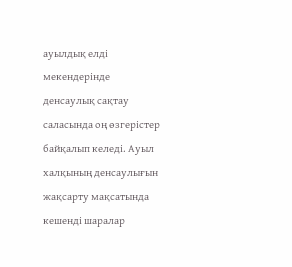ауылдық елді мекендерінде денсаулық сақтау саласында оң өзгерістер байқалып келеді. Ауыл халқының денсаулығын жақсарту мақсатында кешенді шаралар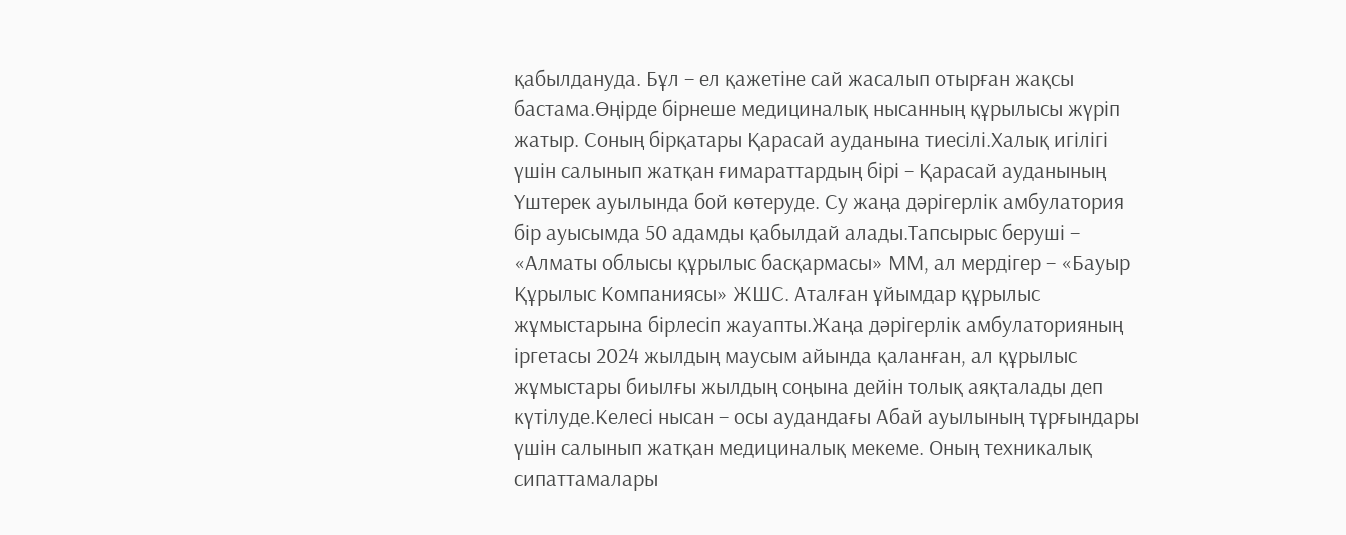қабылдануда. Бұл – ел қажетіне сай жасалып отырған жақсы бастама.Өңірде бірнеше медициналық нысанның құрылысы жүріп жатыр. Соның бірқатары Қарасай ауданына тиесілі.Халық игілігі үшін салынып жатқан ғимараттардың бірі – Қарасай ауданының Үштерек ауылында бой көтеруде. Су жаңа дәрігерлік амбулатория бір ауысымда 50 адамды қабылдай алады.Тапсырыс беруші – «Алматы облысы құрылыс басқармасы» ММ, ал мердігер – «Бауыр Құрылыс Компаниясы» ЖШС. Аталған ұйымдар құрылыс жұмыстарына бірлесіп жауапты.Жаңа дәрігерлік амбулаторияның іргетасы 2024 жылдың маусым айында қаланған, ал құрылыс жұмыстары биылғы жылдың соңына дейін толық аяқталады деп күтілуде.Келесі нысан – осы аудандағы Абай ауылының тұрғындары үшін салынып жатқан медициналық мекеме. Оның техникалық сипаттамалары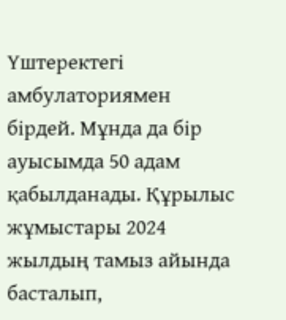Үштеректегі амбулаториямен бірдей. Мұнда да бір ауысымда 50 адам қабылданады. Құрылыс жұмыстары 2024 жылдың тамыз айында басталып,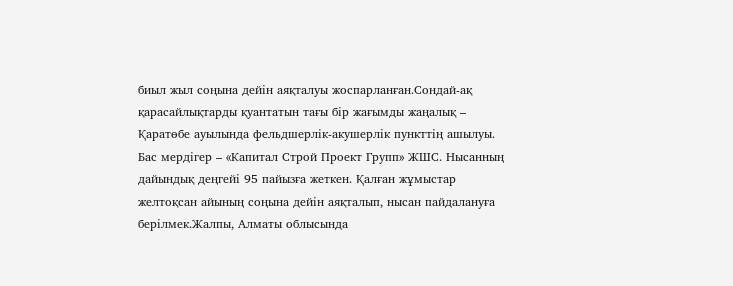биыл жыл соңына дейін аяқталуы жоспарланған.Сондай-ақ қарасайлықтарды қуантатын тағы бір жағымды жаңалық – Қаратөбе ауылында фельдшерлік-акушерлік пункттің ашылуы. Бас мердігер – «Капитал Строй Проект Групп» ЖШС. Нысанның дайындық деңгейі 95 пайызға жеткен. Қалған жұмыстар желтоқсан айының соңына дейін аяқталып, нысан пайдалануға берілмек.Жалпы, Алматы облысында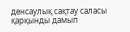денсаулық сақтау саласы қарқынды дамып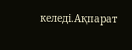келеді.Ақпарат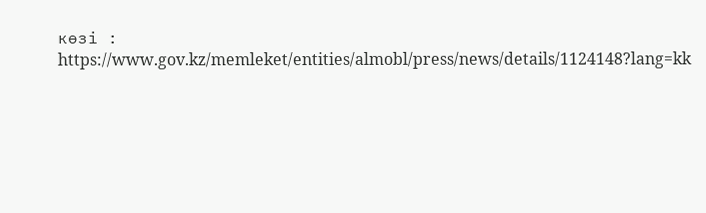көзі : https://www.gov.kz/memleket/entities/almobl/press/news/details/1124148?lang=kk